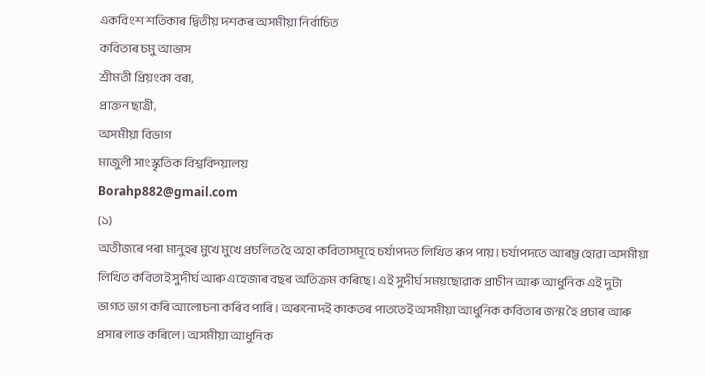একবিংশ শতিকাৰ দ্বিতীয় দশকৰ অসমীয়া নিৰ্বাচিত
কবিতাৰ চমু আভাস
শ্ৰীমতী প্ৰিয়ংকা বৰা,
প্ৰাক্তন ছাত্ৰী,
অসমীয়া বিভাগ
মাজুলী সাংস্কৃতিক বিশ্ববিদ্য়ালয়
Borahp882@gmail.com
(১)
অতীজৰে পৰা মানুহৰ মুখে মুখে প্ৰচলিত হৈ অহা কবিতাসমূহে চৰ্যাপদত লিখিত ৰূপ পায়। চৰ্যাপদতে আৰম্ভ হোৱা অসমীয়া লিখিত কবিতাই সুদীৰ্ঘ আৰু এহেজাৰ বছৰ অতিক্ৰম কৰিছে। এই সুদীৰ্ঘ সময়ছোৱাক প্ৰাচীন আৰু আধুনিক এই দুটা ভাগত ভাগ কৰি আলোচনা কৰিব পাৰি। অৰুনোদই কাকতৰ পাততেই অসমীয়া আধুনিক কবিতাৰ জন্ম হৈ প্ৰচাৰ আৰু প্ৰসাৰ লাভ কৰিলে। অসমীয়া আধুনিক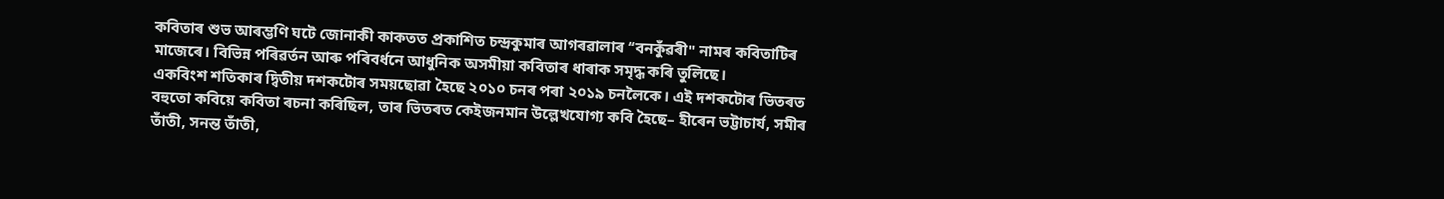কবিতাৰ শুভ আৰম্ভণি ঘটে জোনাকী কাকতত প্ৰকাশিত চন্দ্ৰকুমাৰ আগৰৱালাৰ ‘‘বনকুঁৱৰী" নামৰ কবিতাটিৰ মাজেৰে। বিভিন্ন পৰিৱৰ্তন আৰু পৰিবৰ্ধনে আধুনিক অসমীয়া কবিতাৰ ধাৰাক সমৃদ্ধ কৰি তুলিছে।
একবিংশ শতিকাৰ দ্বিতীয় দশকটোৰ সময়ছোৱা হৈছে ২০১০ চনৰ পৰা ২০১৯ চনলৈকে। এই দশকটোৰ ভিতৰত বহুতো কবিয়ে কবিতা ৰচনা কৰিছিল, তাৰ ভিতৰত কেইজনমান উল্লেখযোগ্য কবি হৈছে– হীৰেন ভট্টাচাৰ্য, সমীৰ তাঁতী, সনন্ত তাঁতী,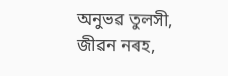অনুভৱ তুলসী, জীৱন নৰহ,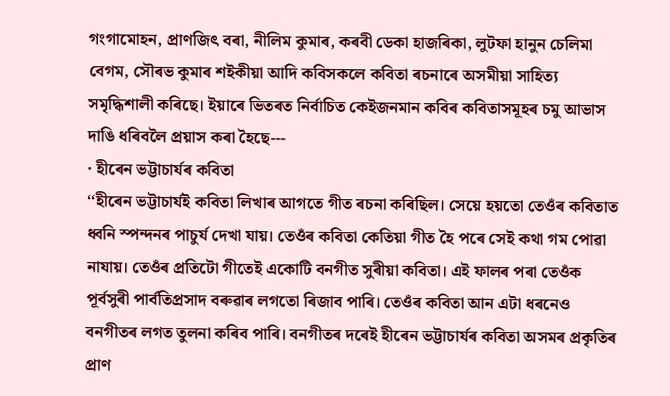গংগামোহন, প্রাণজিৎ বৰা, নীলিম কুমাৰ, কৰবী ডেকা হাজৰিকা, লুটফা হানুন চেলিমা বেগম, সৌৰভ কুমাৰ শইকীয়া আদি কবিসকলে কবিতা ৰচনাৰে অসমীয়া সাহিত্য সমৃদ্ধিশালী কৰিছে। ইয়াৰে ভিতৰত নিৰ্বাচিত কেইজনমান কবিৰ কবিতাসমূহৰ চমু আভাস দাঙি ধৰিবলৈ প্ৰয়াস কৰা হৈছে---
· হীৰেন ভট্টাচাৰ্যৰ কবিতা
‘‘হীৰেন ভট্টাচাৰ্যই কবিতা লিখাৰ আগতে গীত ৰচনা কৰিছিল। সেয়ে হয়তো তেওঁৰ কবিতাত ধ্বনি স্পন্দনৰ পাচুৰ্য দেখা যায়। তেওঁৰ কবিতা কেতিয়া গীত হৈ পৰে সেই কথা গম পোৱা নাযায়। তেওঁৰ প্ৰতিটো গীতেই একোটি বনগীত সুৰীয়া কবিতা। এই ফালৰ পৰা তেওঁক পূৰ্বসুৰী পাৰ্বতিপ্ৰসাদ বৰুৱাৰ লগতো ৰিজাব পাৰি। তেওঁৰ কবিতা আন এটা ধৰনেও বনগীতৰ লগত তুলনা কৰিব পাৰি। বনগীতৰ দৰেই হীৰেন ভট্টাচাৰ্যৰ কবিতা অসমৰ প্ৰকৃতিৰ প্ৰাণ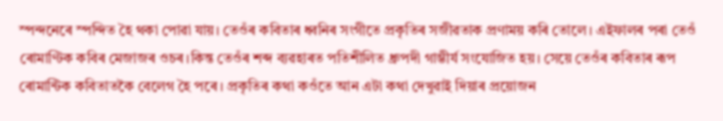স্পন্দনেৰে স্পন্দিত হৈ থকা পোৱা যায়। তেওঁৰ কবিতাৰ ধ্বনিৰ সংগীতে প্ৰকৃতিৰ সজীৱতাক প্ৰণাময় কৰি তোলে। এইফালৰ পৰা তেওঁ ৰোমাণ্টিক কবিৰ মেজাজৰ ওচৰ।কিন্ত তেওঁৰ শব্দ ব্যৱহাৰত পতিশীলিত ধ্ৰুপদী গাম্ভীৰ্য সংযোজিত হয়। সেয়ে তেওঁৰ কবিতাৰ ৰূপ ৰোমান্টিক কবিতাতকৈ বেলেগ হৈ পৰে। প্ৰকৃতিৰ কথা কওঁতে আন এটা কথা দেখুৱাই দিয়াৰ প্ৰয়োজন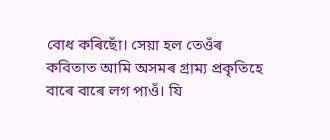বোধ কৰিছোঁ। সেয়া হল তেওঁৰ কবিতাত আমি অসমৰ গ্ৰাম্য প্ৰকৃতিহে বাৰে বাৰে লগ পাওঁ। যি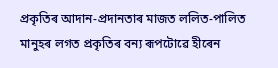প্ৰকৃতিৰ আদান-প্ৰদানতাৰ মাজত ললিত-পালিত মানুহৰ লগত প্ৰকৃতিৰ বন্য ৰূপটোৱে হীৰেন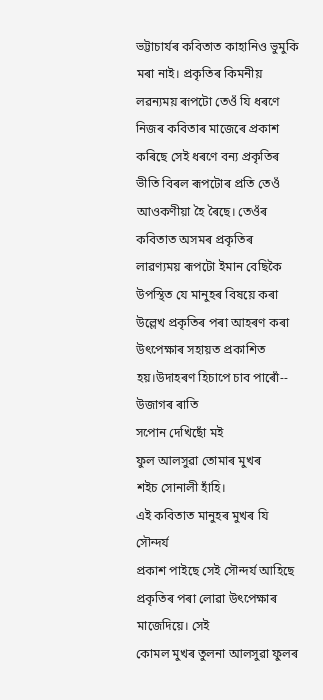ভট্টাচাৰ্যৰ কবিতাত কাহানিও ভুমুকি মৰা নাই। প্ৰকৃতিৰ কিমনীয় লৱন্যময় ৰূপটো তেওঁ যি ধৰণে নিজৰ কবিতাৰ মাজেৰে প্ৰকাশ কৰিছে সেই ধৰণে বন্য প্ৰকৃতিৰ ভীতি বিৰল ৰূপটোৰ প্ৰতি তেওঁ আওকণীয়া হৈ ৰৈছে। তেওঁৰ কবিতাত অসমৰ প্ৰকৃতিৰ লাৱণ্যময় ৰূপটো ইমান বেছিকৈ উপস্থিত যে মানুহৰ বিষয়ে কৰা উল্লেখ প্ৰকৃতিৰ পৰা আহৰণ কৰা উৎপেক্ষাৰ সহায়ত প্ৰকাশিত হয়।উদাহৰণ হিচাপে চাব পাৰোঁ--
উজাগৰ ৰাতি
সপোন দেখিছোঁ মই
ফুল আলসুৱা তোমাৰ মুখৰ
শইচ সোনালী হাঁহি।
এই কবিতাত মানুহৰ মুখৰ যি সৌন্দৰ্য
প্ৰকাশ পাইছে সেই সৌন্দৰ্য আহিছে প্ৰকৃতিৰ পৰা লোৱা উৎপেক্ষাৰ মাজেদিয়ে। সেই
কোমল মুখৰ তুলনা আলসুৱা ফুলৰ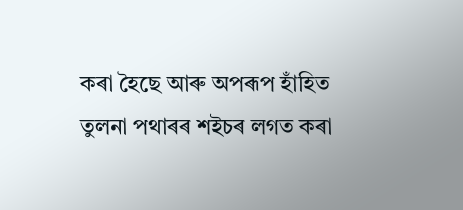কৰা হৈছে আৰু অপৰূপ হাঁহিত তুলনা পথাৰৰ শইচৰ লগত কৰা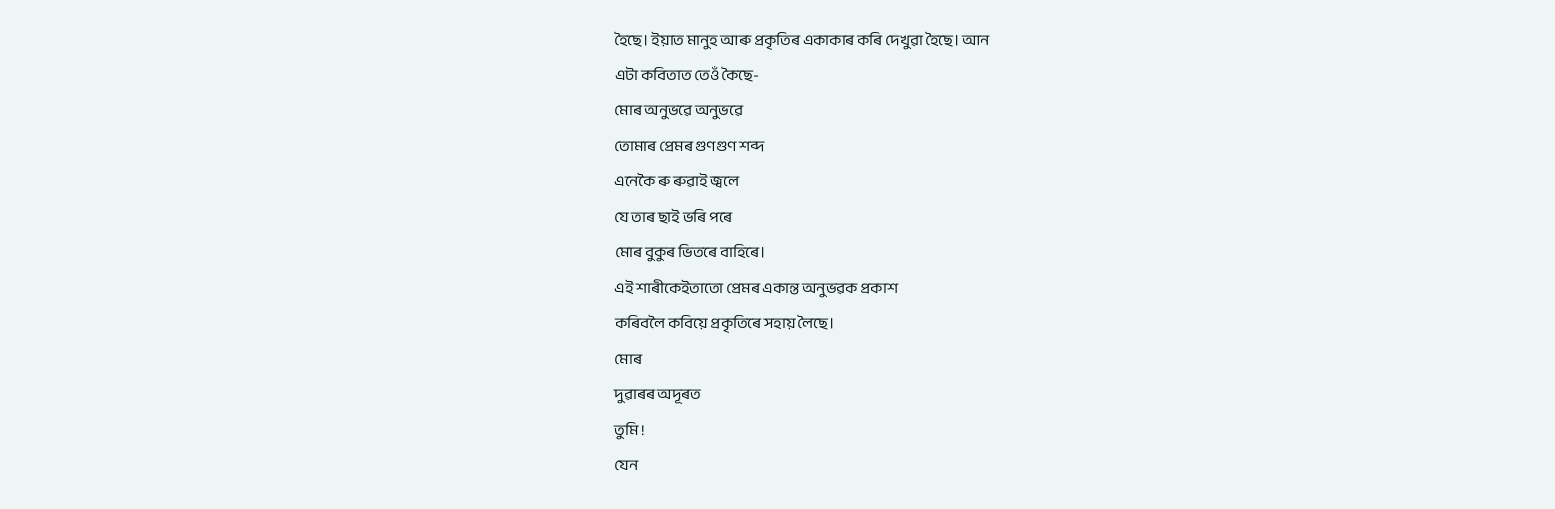হৈছে। ইয়াত মানুহ আৰু প্ৰকৃতিৰ একাকাৰ কৰি দেখুৱা হৈছে। আন
এটা কবিতাত তেওঁ কৈছে-
মোৰ অনুভৱে অনুভৱে
তোমাৰ প্ৰেমৰ গুণগুণ শব্দ
এনেকৈ ৰু ৰুৱাই জ্বলে
যে তাৰ ছাই ভৰি পৰে
মোৰ বুকুৰ ভিতৰে বাহিৰে।
এই শাৰীকেইতাতো প্ৰেমৰ একান্ত অনুভৱক প্ৰকাশ
কৰিবলৈ কবিয়ে প্ৰকৃতিৰে সহায় লৈছে।
মোৰ
দুৱাৰৰ অদূৰত
তুমি !
যেন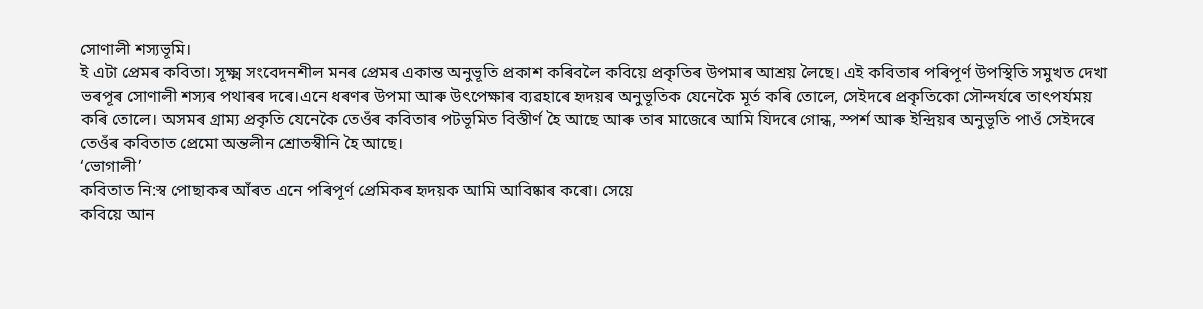সোণালী শস্যভূমি।
ই এটা প্ৰেমৰ কবিতা। সূক্ষ্ম সংবেদনশীল মনৰ প্ৰেমৰ একান্ত অনুভূতি প্ৰকাশ কৰিবলৈ কবিয়ে প্ৰকৃতিৰ উপমাৰ আশ্ৰয় লৈছে। এই কবিতাৰ পৰিপূৰ্ণ উপস্থিতি সমুখত দেখা ভৰপূৰ সোণালী শস্যৰ পথাৰৰ দৰে।এনে ধৰণৰ উপমা আৰু উৎপেক্ষাৰ ব্যৱহাৰে হৃদয়ৰ অনুভূতিক যেনেকৈ মূৰ্ত কৰি তোলে, সেইদৰে প্ৰকৃতিকো সৌন্দৰ্যৰে তাৎপৰ্যময় কৰি তোলে। অসমৰ গ্ৰাম্য প্ৰকৃতি যেনেকৈ তেওঁৰ কবিতাৰ পটভূমিত বিস্তীৰ্ণ হৈ আছে আৰু তাৰ মাজেৰে আমি যিদৰে গোন্ধ, স্পৰ্শ আৰু ইন্দ্ৰিয়ৰ অনুভূতি পাওঁ সেইদৰে তেওঁৰ কবিতাত প্ৰেমো অন্তলীন শ্ৰোতস্বীনি হৈ আছে।
‘ভোগালী’
কবিতাত নি:স্ব পোছাকৰ আঁৰত এনে পৰিপূৰ্ণ প্ৰেমিকৰ হৃদয়ক আমি আবিষ্কাৰ কৰো। সেয়ে
কবিয়ে আন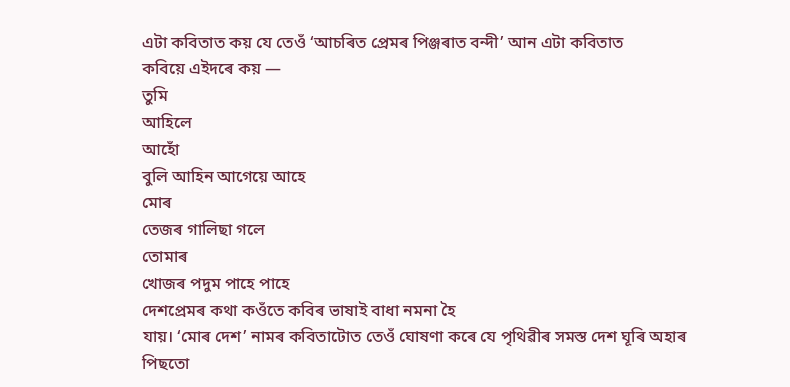এটা কবিতাত কয় যে তেওঁ ‘আচৰিত প্ৰেমৰ পিঞ্জৰাত বন্দী’ আন এটা কবিতাত
কবিয়ে এইদৰে কয় ―
তুমি
আহিলে
আহোঁ
বুলি আহিন আগেয়ে আহে
মোৰ
তেজৰ গালিছা গলে
তোমাৰ
খোজৰ পদুম পাহে পাহে
দেশপ্ৰেমৰ কথা কওঁতে কবিৰ ভাষাই বাধা নমনা হৈ
যায়। ‘মোৰ দেশ’ নামৰ কবিতাটোত তেওঁ ঘোষণা কৰে যে পৃথিৱীৰ সমস্ত দেশ ঘূৰি অহাৰ
পিছতো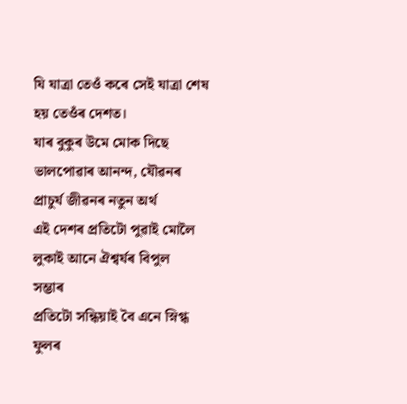যি যাত্ৰা তেওঁ কৰে সেই যাত্রা শেষ হয় তেওঁৰ দেশত।
যাৰ বুকুৰ উমে মোক দিছে
ভালপোৱাৰ আনন্দ, যৌৱনৰ
প্ৰাচুৰ্য জীৱনৰ নতুন অৰ্থ
এই দেশৰ প্ৰতিটো পুৱাই মোলৈ
লুকাই আনে ঐশ্বৰ্যৰ বিপুল
সম্ভাৰ
প্ৰতিটো সন্ধিয়াই বৈ এনে স্নিগ্ধ
ফুলৰ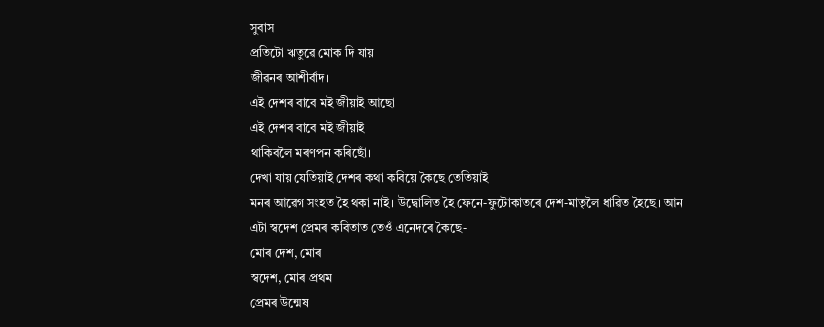সুবাস
প্ৰতিটো ঋতুৱে মোক দি যায়
জীৱনৰ আশীৰ্বাদ।
এই দেশৰ বাবে মই জীয়াই আছো
এই দেশৰ বাবে মই জীয়াই
থাকিবলৈ মৰণপন কৰিছোঁ।
দেখা যায় যেতিয়াই দেশৰ কথা কবিয়ে কৈছে তেতিয়াই
মনৰ আৱেগ সংহত হৈ থকা নাই। উদ্বোলিত হৈ ফেনে-ফুটোকাতৰে দেশ-মাতৃলৈ ধাৱিত হৈছে। আন
এটা স্বদেশ প্ৰেমৰ কবিতাত তেওঁ এনেদৰে কৈছে-
মোৰ দেশ, মোৰ
স্বদেশ, মোৰ প্ৰথম
প্ৰেমৰ উন্মেষ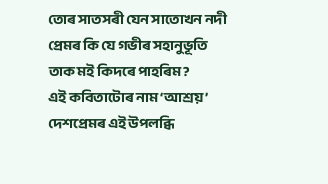তোৰ সাতসৰী যেন সাতোখন নদী
প্ৰেমৰ কি যে গভীৰ সহানুভূতি
তাক মই কিদৰে পাহৰিম?
এই কবিতাটোৰ নাম ‘আশ্ৰয়’ দেশপ্ৰেমৰ এই উপলব্ধি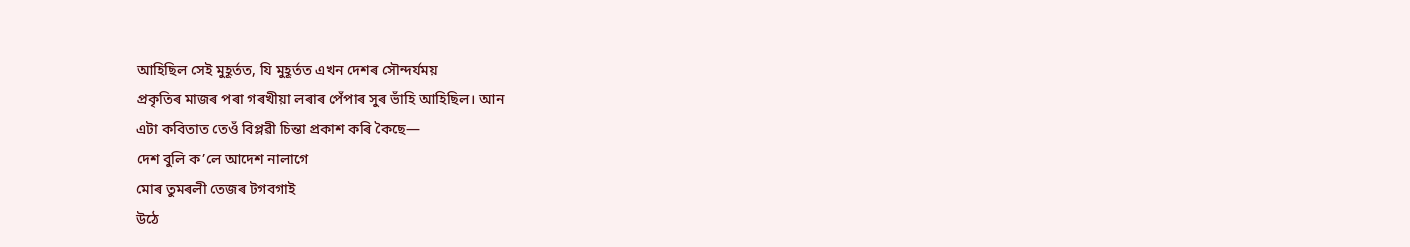আহিছিল সেই মুহূৰ্তত, যি মুহূৰ্তত এখন দেশৰ সৌন্দৰ্যময়
প্ৰকৃতিৰ মাজৰ পৰা গৰখীয়া লৰাৰ পেঁপাৰ সুৰ ভাঁহি আহিছিল। আন
এটা কবিতাত তেওঁ বিপ্লৱী চিন্তা প্ৰকাশ কৰি কৈছে―
দেশ বুলি ক’লে আদেশ নালাগে
মোৰ তুমৰলী তেজৰ টগবগাই
উঠে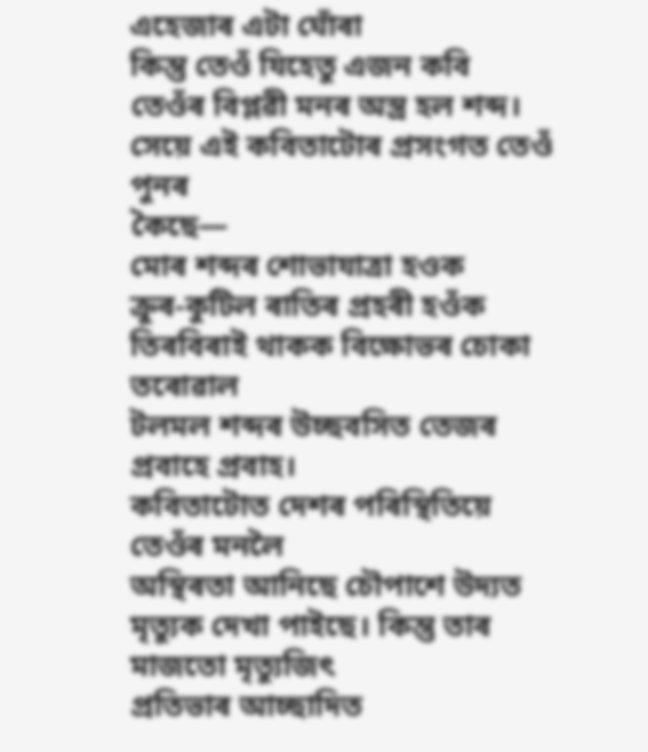এহেজাৰ এটা ঘোঁৰা
কিন্তু তেওঁ যিহেতু এজন কবি
তেওঁৰ বিপ্লৱী মনৰ অস্ত্ৰ হল শব্দ।
সেয়ে এই কবিতাটোৰ প্ৰসংগত তেওঁ পুনৰ
কৈছে―
মোৰ শব্দৰ শোভাযাত্ৰা হওক
ক্ৰুৰ-কুটিল ৰাতিৰ প্ৰহৰী হওঁক
তিৰবিৰাই থাকক বিক্ষোভৰ চোকা
তৰোৱাল
টলমল শব্দৰ উচ্ছবসিত তেজৰ
প্ৰবাহে প্ৰবাহ।
কবিতাটোত দেশৰ পৰিস্থিতিয়ে তেওঁৰ মনলৈ
অস্থিৰতা আনিছে চৌপাশে উদ্যত মৃত্যুক দেখা পাইছে। কিন্তু তাৰ মাজতো মৃত্যুজিৎ
প্ৰতিভাৰ আচ্ছাদিত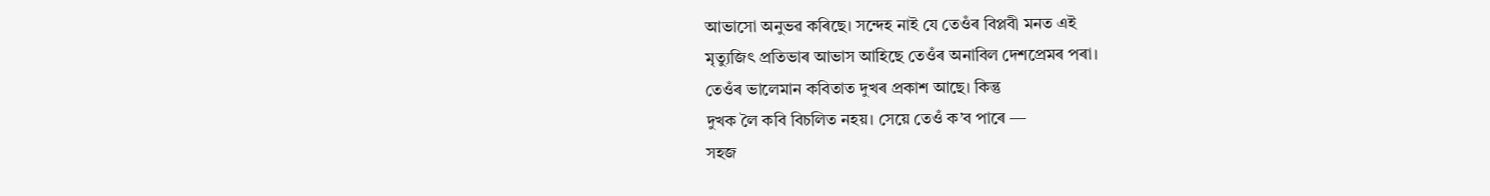আভাসো অনুভৱ কৰিছে। সন্দেহ নাই যে তেওঁৰ বিপ্লবী মনত এই
মৃত্যুজিৎ প্ৰতিভাৰ আভাস আহিছে তেওঁৰ অনাবিল দেশপ্ৰেমৰ পৰা।
তেওঁৰ ভালেমান কবিতাত দুখৰ প্ৰকাশ আছে। কিন্তু
দুখক লৈ কবি বিচলিত নহয়। সেয়ে তেওঁ ক’ব পাৰে ―
সহজ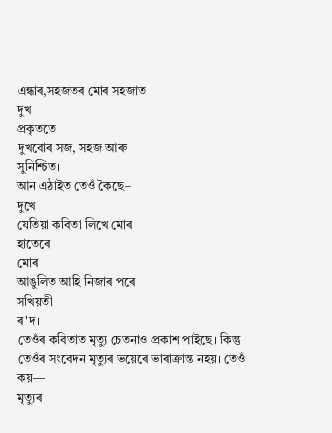এন্ধাৰ,সহজতৰ মোৰ সহজাত
দুখ
প্ৰকৃততে
দুখবোৰ সজ, সহজ আৰু
সুনিশ্চিত।
আন এঠাইত তেওঁ কৈছে–
দুখে
যেতিয়া কবিতা লিখে মোৰ
হাতেৰে
মোৰ
আঙুলিত আহি নিজাৰ পৰে
সখিয়তী
ৰ'দ।
তেওঁৰ কবিতাত মৃত্যু চেতনাও প্ৰকাশ পাইছে। কিন্তু
তেওঁৰ সংবেদন মৃত্যুৰ ভয়েৰে ভাৰাক্ৰান্ত নহয়। তেওঁ কয়―
মৃত্যুৰ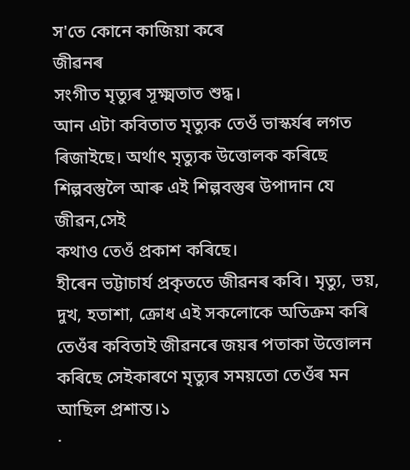স'তে কোনে কাজিয়া কৰে
জীৱনৰ
সংগীত মৃত্যুৰ সূক্ষ্মতাত শুদ্ধ।
আন এটা কবিতাত মৃত্যুক তেওঁ ভাস্কৰ্যৰ লগত
ৰিজাইছে। অৰ্থাৎ মৃত্যুক উত্তোলক কৰিছে
শিল্পবস্তুলৈ আৰু এই শিল্পবস্তুৰ উপাদান যে জীৱন,সেই
কথাও তেওঁ প্ৰকাশ কৰিছে।
হীৰেন ভট্টাচাৰ্য প্ৰকৃততে জীৱনৰ কবি। মৃত্যু, ভয়, দুখ, হতাশা, ক্ৰোধ এই সকলোকে অতিক্ৰম কৰি তেওঁৰ কবিতাই জীৱনৰে জয়ৰ পতাকা উত্তোলন কৰিছে সেইকাৰণে মৃত্যুৰ সময়তো তেওঁৰ মন আছিল প্ৰশান্ত।১
·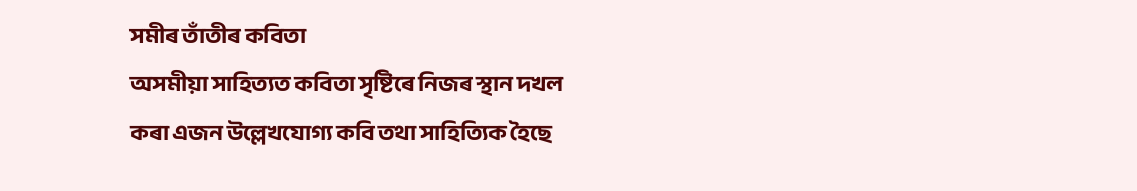সমীৰ তাঁতীৰ কবিতা
অসমীয়া সাহিত্যত কবিতা সৃষ্টিৰে নিজৰ স্থান দখল
কৰা এজন উল্লেখযোগ্য কবি তথা সাহিত্যিক হৈছে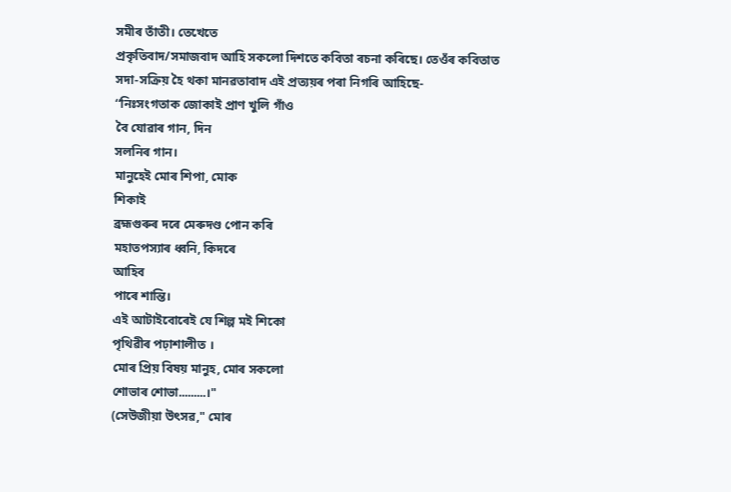সমীৰ তাঁতী। তেখেতে
প্ৰকৃতিবাদ/সমাজবাদ আহি সকলো দিশতে কবিতা ৰচনা কৰিছে। তেওঁৰ কবিতাত
সদা-সক্ৰিয় হৈ থকা মানৱতাবাদ এই প্ৰত্যয়ৰ পৰা নিগৰি আহিছে-
‘‘নিঃসংগতাক জোকাই প্ৰাণ খুলি গাঁও
বৈ যোৱাৰ গান, দিন
সলনিৰ গান।
মানুহেই মোৰ শিপা, মোক
শিকাই
ব্ৰহ্মগুৰুৰ দৰে মেৰুদণ্ড পোন কৰি
মহাতপস্যাৰ ধ্বনি, কিদৰে
আহিব
পাৰে শান্তি।
এই আটাইবোৰেই যে শিল্প মই শিকো
পৃথিৱীৰ পঢ়াশালীত ।
মোৰ প্রিয় বিষয় মানুহ, মোৰ সকলো
শোভাৰ শোভা.........।"
(সেউজীয়া উৎসৱ," মোৰ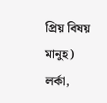প্ৰিয় বিষয় মানুহ)
লর্কা,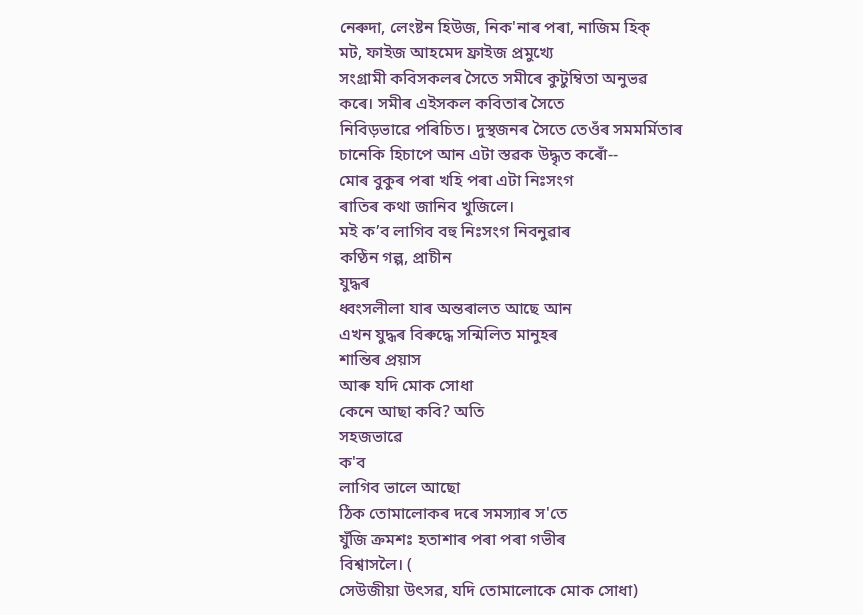নেৰুদা, লেংষ্টন হিউজ, নিক'নাৰ পৰা, নাজিম হিক্
মট, ফাইজ আহমেদ ফ্ৰাইজ প্ৰমুখ্যে
সংগ্ৰামী কবিসকলৰ সৈতে সমীৰে কুটুম্বিতা অনুভৱ কৰে। সমীৰ এইসকল কবিতাৰ সৈতে
নিবিড়ভাৱে পৰিচিত। দুস্থজনৰ সৈতে তেওঁৰ সমমৰ্মিতাৰ
চানেকি হিচাপে আন এটা স্তৱক উদ্ধৃত কৰোঁ--
মোৰ বুকুৰ পৰা খহি পৰা এটা নিঃসংগ
ৰাতিৰ কথা জানিব খুজিলে।
মই ক’ব লাগিব বহু নিঃসংগ নিবনুৱাৰ
কণ্ঠিন গল্প, প্ৰাচীন
যুদ্ধৰ
ধ্বংসলীলা যাৰ অন্তৰালত আছে আন
এখন যুদ্ধৰ বিৰুদ্ধে সন্মিলিত মানুহৰ
শান্তিৰ প্ৰয়াস
আৰু যদি মোক সোধা
কেনে আছা কবি? অতি
সহজভাৱে
ক'ব
লাগিব ভালে আছো
ঠিক তোমালোকৰ দৰে সমস্যাৰ স'তে
যুঁজি ক্ৰমশঃ হতাশাৰ পৰা পৰা গভীৰ
বিশ্বাসলৈ। (
সেউজীয়া উৎসৱ, যদি তোমালোকে মোক সোধা)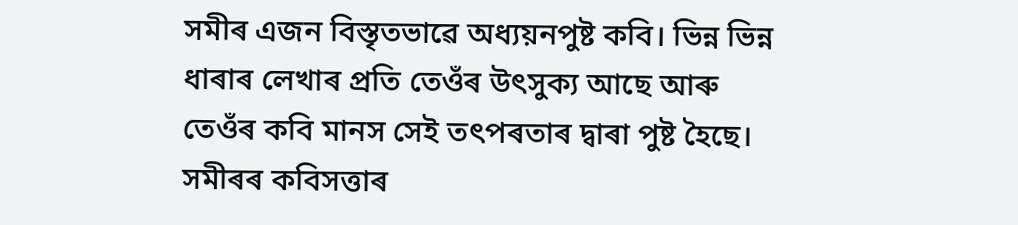সমীৰ এজন বিস্তৃতভাৱে অধ্যয়নপুষ্ট কবি। ভিন্ন ভিন্ন ধাৰাৰ লেখাৰ প্ৰতি তেওঁৰ উৎসুক্য আছে আৰু তেওঁৰ কবি মানস সেই তৎপৰতাৰ দ্বাৰা পুষ্ট হৈছে। সমীৰৰ কবিসত্তাৰ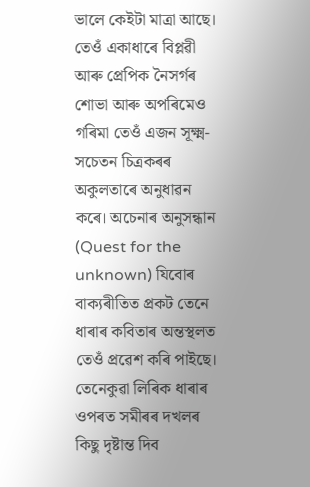ভালে কেইটা মাত্ৰা আছে। তেওঁ একাধাৰে বিপ্লৱী আৰু প্ৰেপিক নৈসৰ্গৰ শোভা আৰু অপৰিমেও গৰিমা তেওঁ এজন সূক্ষ্ম-সচেতন চিত্ৰকৰৰ অকুলতাৰে অনুধাৱন কৰে। অচেনাৰ অনুসন্ধান (Quest for the unknown) যিবোৰ বাক্যৰীতিত প্ৰকট তেনে ধাৰাৰ কবিতাৰ অন্তস্থলত তেওঁ প্ৰৱেশ কৰি পাইছে। তেনেকুৱা লিৰিক ধাৰাৰ ওপৰত সমীৰৰ দখলৰ কিছু দৃষ্টান্ত দিব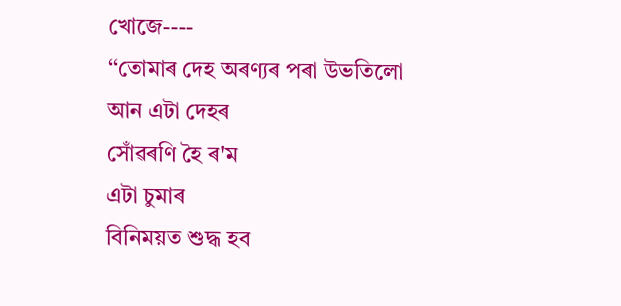খোজে----
‘‘তোমাৰ দেহ অৰণ্যৰ পৰা উভতিলো
আন এটা দেহৰ
সোঁৱৰণি হৈ ৰ'ম
এটা চুমাৰ
বিনিময়ত শুদ্ধ হব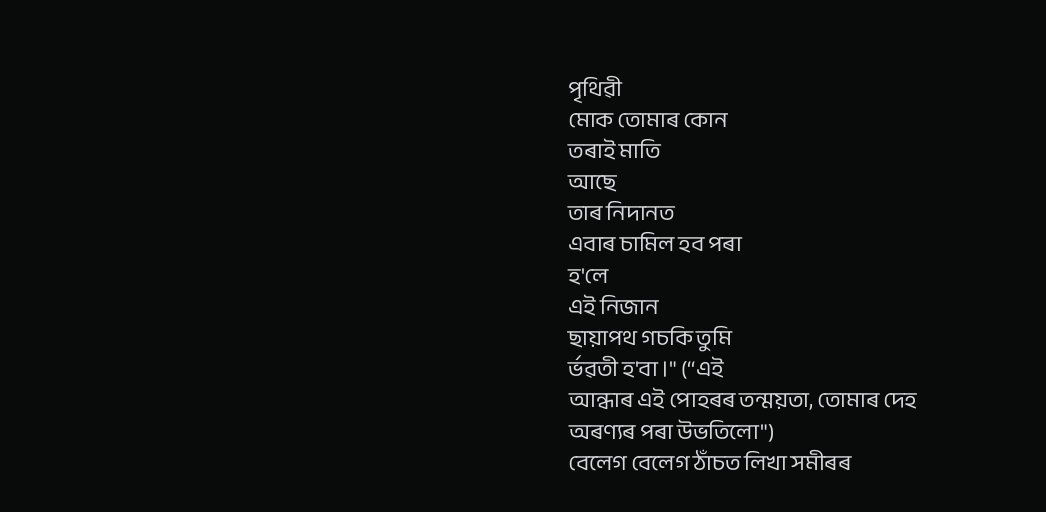পৃথিৱী
মোক তোমাৰ কোন
তৰাই মাতি
আছে
তাৰ নিদানত
এবাৰ চামিল হব পৰা
হ'লে
এই নিজান
ছায়াপথ গচকি তুমি
ৰ্ভৱতী হ'বা ।" (‘‘এই
আন্ধাৰ এই পোহৰৰ তন্ময়তা, তোমাৰ দেহ
অৰণ্যৰ পৰা উভতিলো")
বেলেগ বেলেগ ঠাঁচত লিখা সমীৰৰ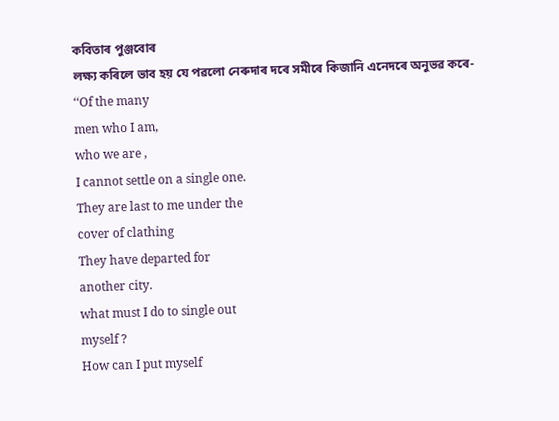কবিতাৰ পুঞ্জবোৰ
লক্ষ্য কৰিলে ভাব হয় যে পৱলো নেৰুদাৰ দৰে সমীৰে কিজানি এনেদৰে অনুভৱ কৰে-
‘‘Of the many
men who I am,
who we are ,
I cannot settle on a single one.
They are last to me under the
cover of clathing
They have departed for
another city.
what must I do to single out
myself ?
How can I put myself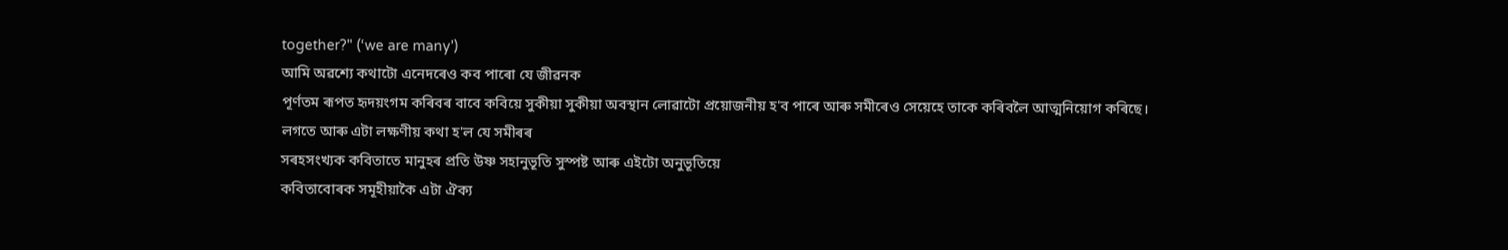together?" (‘we are many')
আমি অৱশ্যে কথাটো এনেদৰেও কব পাৰো যে জীৱনক
পূৰ্ণতম ৰূপত হৃদয়ংগম কৰিবৰ বাবে কবিয়ে সুকীয়া সুকীয়া অবস্থান লোৱাটো প্ৰয়োজনীয় হ'ব পাৰে আৰু সমীৰেও সেয়েহে তাকে কৰিবলৈ আত্মনিয়োগ কৰিছে।
লগতে আৰু এটা লক্ষণীয় কথা হ'ল যে সমীৰৰ
সৰহসংখ্যক কবিতাতে মানুহৰ প্ৰতি উষ্ণ সহানুভূতি সুস্পষ্ট আৰু এইটো অনুভূতিয়ে
কবিতাবোৰক সমূহীয়াকৈ এটা ঐক্য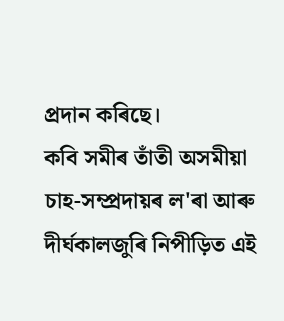প্ৰদান কৰিছে।
কবি সমীৰ তাঁতী অসমীয়া
চাহ-সম্প্ৰদায়ৰ ল'ৰা আৰু দীৰ্ঘকালজুৰি নিপীড়িত এই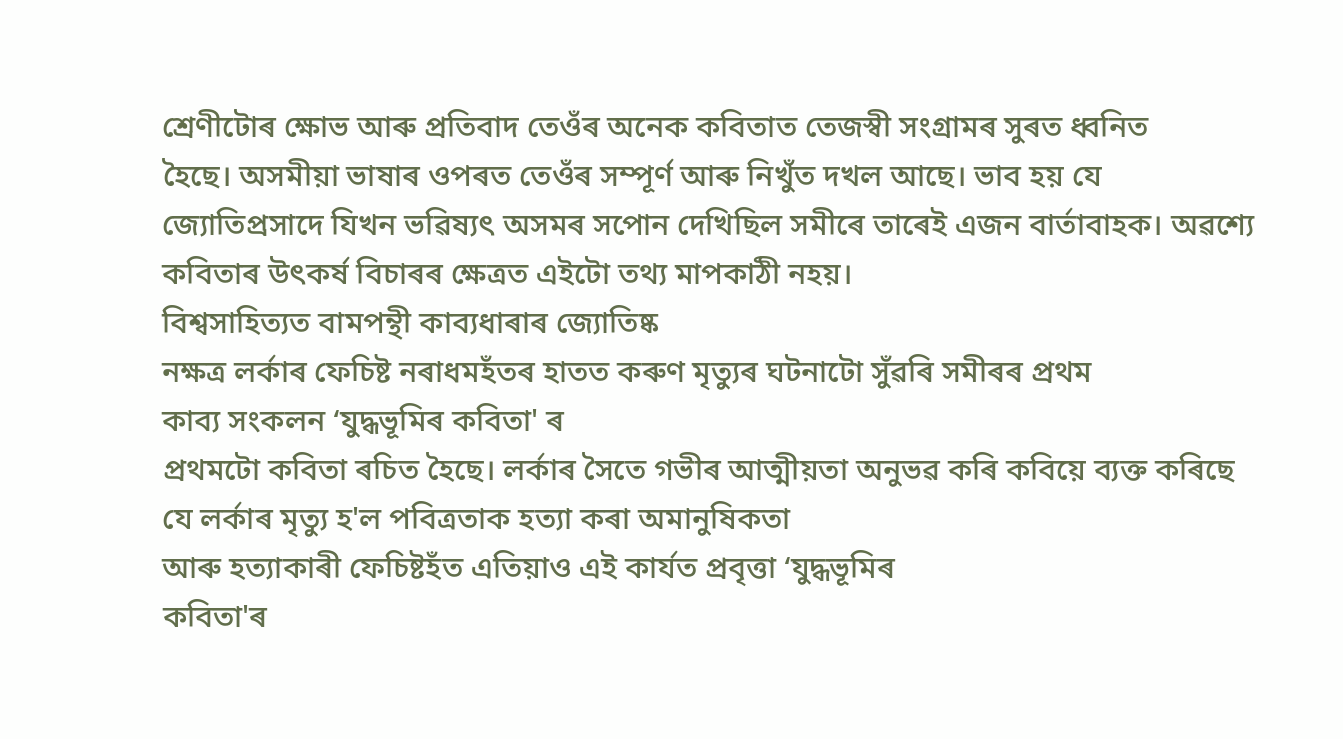শ্ৰেণীটোৰ ক্ষোভ আৰু প্ৰতিবাদ তেওঁৰ অনেক কবিতাত তেজস্বী সংগ্ৰামৰ সুৰত ধ্বনিত
হৈছে। অসমীয়া ভাষাৰ ওপৰত তেওঁৰ সম্পূৰ্ণ আৰু নিখুঁত দখল আছে। ভাব হয় যে
জ্যোতিপ্ৰসাদে যিখন ভৱিষ্যৎ অসমৰ সপোন দেখিছিল সমীৰে তাৰেই এজন বাৰ্তাবাহক। অৱশ্যে
কবিতাৰ উৎকৰ্ষ বিচাৰৰ ক্ষেত্ৰত এইটো তথ্য মাপকাঠী নহয়।
বিশ্বসাহিত্যত বামপন্থী কাব্যধাৰাৰ জ্যোতিষ্ক
নক্ষত্ৰ লর্কাৰ ফেচিষ্ট নৰাধমহঁতৰ হাতত কৰুণ মৃত্যুৰ ঘটনাটো সুঁৱৰি সমীৰৰ প্ৰথম
কাব্য সংকলন ‘যুদ্ধভূমিৰ কবিতা' ৰ
প্ৰথমটো কবিতা ৰচিত হৈছে। লর্কাৰ সৈতে গভীৰ আত্মীয়তা অনুভৱ কৰি কবিয়ে ব্যক্ত কৰিছে
যে লর্কাৰ মৃত্যু হ'ল পবিত্ৰতাক হত্যা কৰা অমানুষিকতা
আৰু হত্যাকাৰী ফেচিষ্টহঁত এতিয়াও এই কাৰ্যত প্ৰবৃত্তা ‘যুদ্ধভূমিৰ
কবিতা'ৰ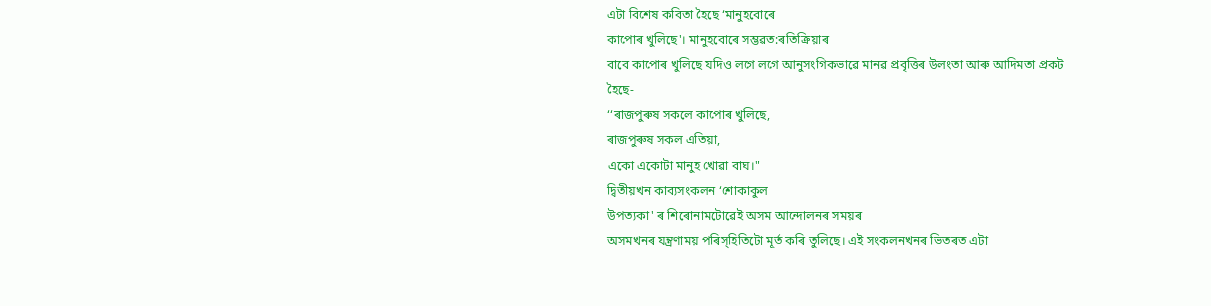এটা বিশেষ কবিতা হৈছে ‘মানুহবোৰে
কাপোৰ খুলিছে'। মানুহবোৰে সম্ভৱত:ৰতিক্ৰিয়াৰ
বাবে কাপোৰ খুলিছে যদিও লগে লগে আনুসংগিকভাৱে মানৱ প্ৰবৃত্তিৰ উলংতা আৰু আদিমতা প্ৰকট
হৈছে-
‘‘ৰাজপুৰুষ সকলে কাপোৰ খুলিছে,
ৰাজপুৰুষ সকল এতিয়া,
একো একোটা মানুহ খোৱা বাঘ।"
দ্বিতীয়খন কাব্যসংকলন ‘শোকাকুল
উপত্যকা' ৰ শিৰোনামটোৱেই অসম আন্দোলনৰ সময়ৰ
অসমখনৰ যন্ত্ৰণাময় পৰিস্হিতিটো মূৰ্ত কৰি তুলিছে। এই সংকলনখনৰ ভিতৰত এটা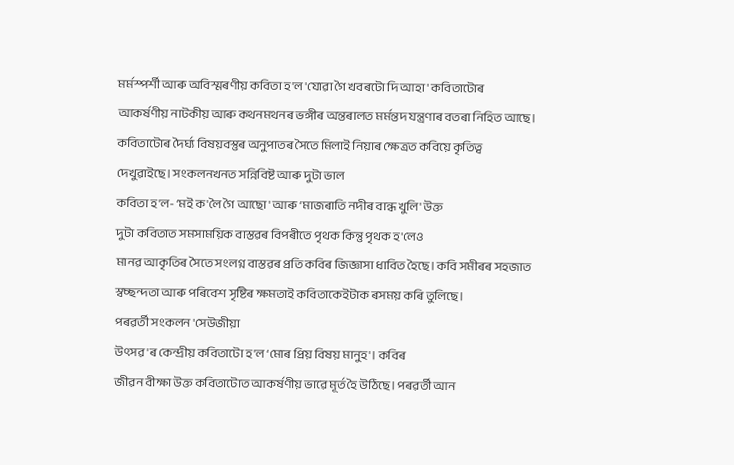মৰ্মস্পৰ্শী আৰু অবিস্মৰণীয় কবিতা হ'ল 'যোৱা গৈ খবৰটো দি আহা' কবিতাটোৰ
আকৰ্ষণীয় নাটকীয় আৰু কথনমথনৰ ভঙ্গীৰ অন্তৰালত মৰ্মন্তদ যন্ত্ৰণাৰ বতৰা নিহিত আছে।
কবিতাটোৰ দৈৰ্ঘ্য বিষয়বস্তুৰ অনুপাতৰ সৈতে মিলাই নিয়াৰ ক্ষেত্ৰত কবিয়ে কৃতিত্ব
দেখুৱাইছে। সংকলনখনত সন্নিবিষ্ট আৰু দুটা ভাল
কবিতা হ'ল- ‘মই ক'লৈ গৈ আছো' আৰু ‘মাজৰাতি নদীৰ বান্ধ খুলি' উক্ত
দুটা কবিতাত সমসাময়িক বাস্তৱৰ বিপৰীতে পৃথক কিন্তু পৃথক হ'লেও
মানৱ আকৃতিৰ সৈতে সংলগ্ন বাস্তৱৰ প্ৰতি কবিৰ জিজ্ঞাসা ধাবিত হৈছে। কবি সমীৰৰ সহজাত
স্বচ্ছন্দতা আৰু পৰিবেশ সৃষ্টিৰ ক্ষমতাই কবিতাকেইটাক ৰসময় কৰি তুলিছে।
পৰৱৰ্তী সংকলন 'সেউজীয়া
উৎসৱ'ৰ কেন্দ্ৰীয় কবিতাটো হ'ল ‘মোৰ প্ৰিয় বিষয় মানুহ'। কবিৰ
জীৱন বীক্ষা উক্ত কবিতাটোত আকৰ্ষণীয় ভাৱে মূৰ্ত হৈ উঠিছে। পৰৱৰ্তী আন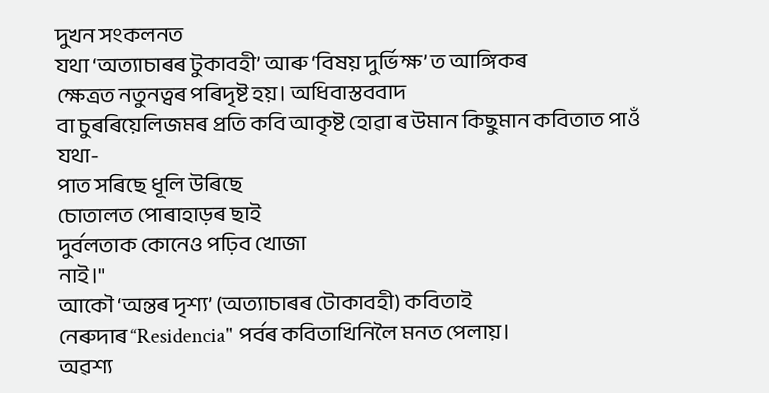দুখন সংকলনত
যথা ‘অত্যাচাৰৰ টুকাবহী’ আৰু ‘বিষয় দুৰ্ভিক্ষ’ ত আঙ্গিকৰ
ক্ষেত্ৰত নতুনত্বৰ পৰিদৃষ্ট হয়। অধিবাস্তববাদ
বা চুৰৰিয়েলিজমৰ প্ৰতি কবি আকৃষ্ট হোৱা ৰ উমান কিছুমান কবিতাত পাওঁ
যথা-
পাত সৰিছে ধূলি উৰিছে
চোতালত পোৰাহাড়ৰ ছাই
দুর্বলতাক কোনেও পঢ়িব খোজা
নাই।"
আকৌ ‘অন্তৰ দৃশ্য’ (অত্যাচাৰৰ টোকাবহী) কবিতাই
নেৰুদাৰ ‘‘Residencia" পৰ্বৰ কবিতাখিনিলৈ মনত পেলায়।
অৱশ্য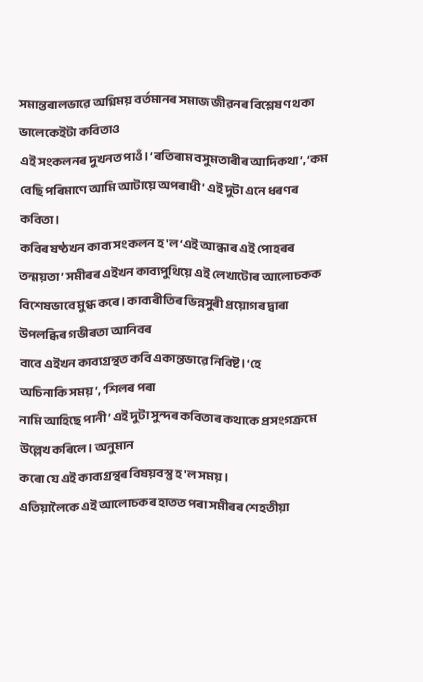সমান্তৰালভাৱে অগ্নিময় বৰ্তমানৰ সমাজ জীৱনৰ বিশ্লেষণ থকা ভালেকেইটা কবিতাও
এই সংকলনৰ দুখনত পাওঁ। ‘ৰতিৰাম বসুমতাৰীৰ আদিকথা’, ‘কম
বেছি পৰিমাণে আমি আটায়ে অপৰাধী’ এই দুটা এনে ধৰণৰ কবিতা।
কবিৰ ষষ্ঠখন কাব্য সংকলন হ'ল ‘এই আন্ধাৰ এই পোহৰৰ তন্ময়তা’ সমীৰৰ এইখন কাব্যপুথিয়ে এই লেখাটোৰ আলোচকক
বিশেষভাবে মুগ্ধ কৰে। কাব্যৰীতিৰ ভিন্নসুৰী প্ৰয়োগৰ দ্বাৰা উপলব্ধিৰ গভীৰতা আনিবৰ
বাবে এইখন কাব্যগ্ৰন্থত কবি একান্তভাৱে নিবিষ্ট। ‘হে
অচিনাকি সময়’, ‘শিলৰ পৰা
নামি আহিছে পানী’ এই দুটা সুন্দৰ কবিতাৰ কথাকে প্ৰসংগক্ৰমে উল্লেখ কৰিলে। অনুমান
কৰো যে এই কাব্যগ্ৰন্থৰ বিষয়বস্তু হ'ল সময়।
এতিয়ালৈকে এই আলোচকৰ হাতত পৰা সমীৰৰ শেহতীয়া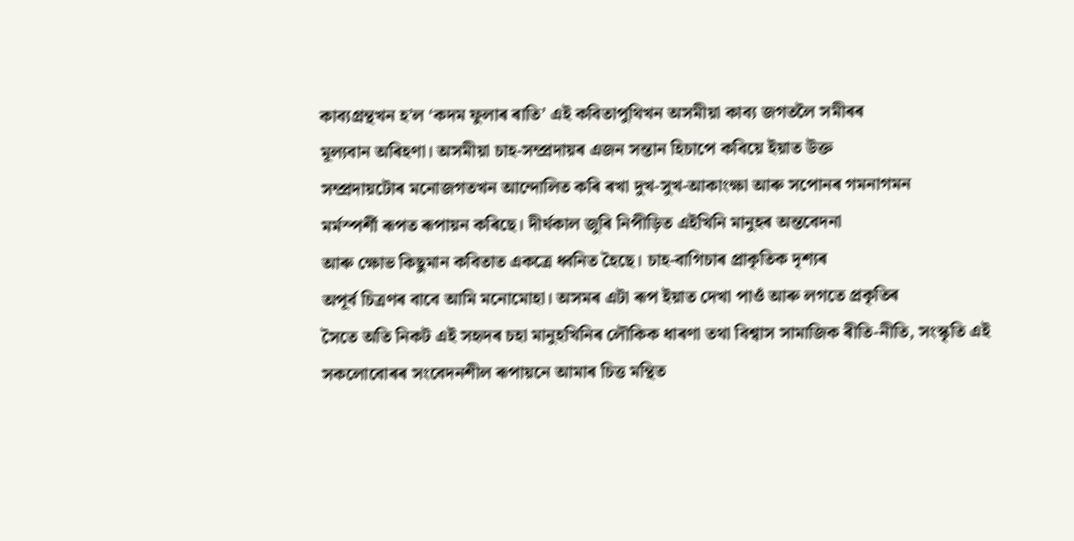কাব্যগ্ৰন্থখন হ’ল ‘কদম ফুলাৰ ৰাতি’ এই কবিতাপুথিখন অসমীয়া কাব্য জগতলৈ সমীৰৰ
মূল্যবান অৰিহণা। অসমীয়া চাহ-সম্প্ৰদায়ৰ এজন সন্তান হিচাপে কবিয়ে ইয়াত উক্ত
সম্প্ৰদায়টোৰ মনোজগতখন আন্দোলিত কৰি ৰখা দুখ-সুখ-আকাংক্ষা আৰু সপোনৰ গমনাগমন
মৰ্মস্পৰ্শী ৰূপত ৰূপায়ন কৰিছে। দীৰ্ঘকাল জুৰি নিপীড়িত এইখিনি মানুহৰ অন্তবেদনা
আৰু ক্ষোভ কিছুমান কবিতাত একত্ৰে ধ্বনিত হৈছে। চাহ-বাগিচাৰ প্ৰাকৃতিক দৃশ্যৰ
অপূৰ্ব চিত্ৰণৰ বাবে আমি মনোমোহা। অসমৰ এটা ৰূপ ইয়াত দেখা পাওঁ আৰু লগতে প্ৰকৃতিৰ
সৈতে অতি নিকট এই সহৃদৰ চহা মানুহখিনিৰ লৌকিক ধাৰণা তথা বিশ্বাস সামাজিক ৰীতি-নীতি, সংস্কৃতি এই সকলোবোৰৰ সংবেদনশীল ৰূপায়নে আমাৰ চিত্ত মন্থিত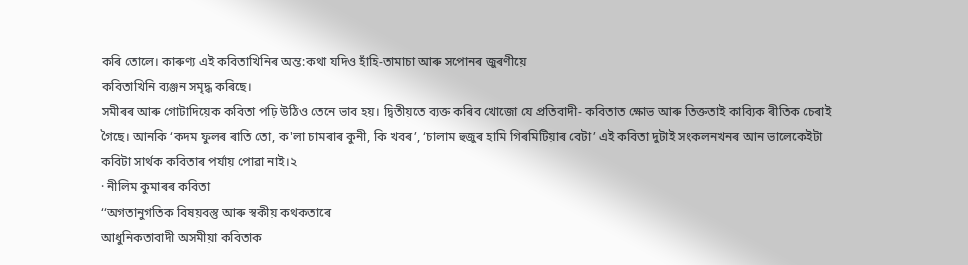কৰি তোলে। কাৰুণ্য এই কবিতাখিনিৰ অন্ত:কথা যদিও হাঁহি-তামাচা আৰু সপোনৰ জুৰণীয়ে
কবিতাখিনি ব্যঞ্জন সমৃদ্ধ কৰিছে।
সমীৰৰ আৰু গোটাদিয়েক কবিতা পঢ়ি উঠিও তেনে ভাব হয়। দ্বিতীয়তে ব্যক্ত কৰিব খোজো যে প্ৰতিবাদী- কবিতাত ক্ষোভ আৰু তিক্ততাই কাব্যিক ৰীতিক চেৰাই গৈছে। আনকি ‘কদম ফুলৰ ৰাতি তো, ক'লা চামৰাৰ কুনী, কি খবৰ’, ‘চালাম হুজুৰ হামি গিৰমিটিয়াৰ বেটা’ এই কবিতা দুটাই সংকলনখনৰ আন ভালেকেইটা কবিটা সাৰ্থক কবিতাৰ পৰ্যায় পোৱা নাই।২
· নীলিম কুমাৰৰ কবিতা
‘‘অগতানুগতিক বিষয়বস্তু আৰু স্বকীয় কথকতাৰে
আধুনিকতাবাদী অসমীয়া কবিতাক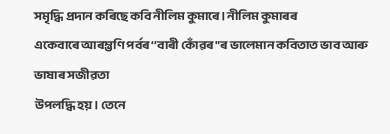সমৃদ্ধি প্ৰদান কৰিছে কবি নীলিম কুমাৰে। নীলিম কুমাৰৰ
একেবাৰে আৰম্ভণি পৰ্বৰ ‘‘বাৰী কোঁৱৰ"ৰ ভালেমান কবিতাত ভাব আৰু ভাষাৰ সজীৱতা
উপলদ্ধি হয়। তেনে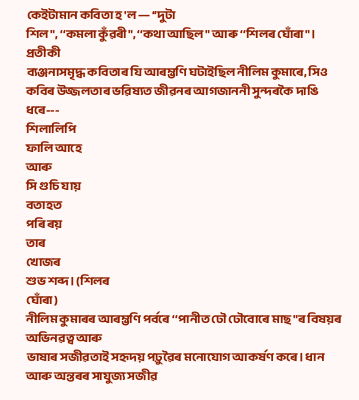কেইটামান কবিতা হ'ল ― ‘‘দুটা
শিল", ‘‘কমলা কুঁৱৰী", ‘‘কথা আছিল" আৰু ‘‘শিলৰ ঘোঁৰা"। প্ৰতীকী
ব্যঞ্জনাসমৃদ্ধ কবিতাৰ যি আৰম্ভণি ঘটাইছিল নীলিম কুমাৰে, সিও
কবিৰ উজ্জলতাৰ ভৱিষ্যত জীৱনৰ আগজাননী সুন্দৰকৈ দাঙি ধৰে---
শিলালিপি
ফালি আহে
আৰু
সি গুচি যায়
বতাহত
পৰি ৰয়
তাৰ
খোজৰ
শুভ শব্দ। (শিলৰ
ঘোঁৰা)
নীলিম কুমাৰৰ আৰম্ভণি পৰ্বৰে ‘‘পানীত ঢৌ ঢৌবোৰে মাছ"ৰ বিষয়ৰ অভিনৱত্ব আৰু
ভাষাৰ সজীৱতাই সহৃদয় পঢ়ুৱৈৰ মনোযোগ আকৰ্ষণ কৰে। ধান আৰু অন্তৰৰ সাযুজ্য সজীৱ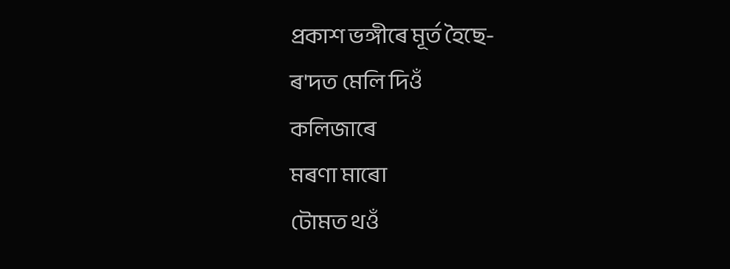প্ৰকাশ ভঙ্গীৰে মূৰ্ত হৈছে-
ৰ'দত মেলি দিওঁ
কলিজাৰে
মৰণা মাৰো
টোমত থওঁ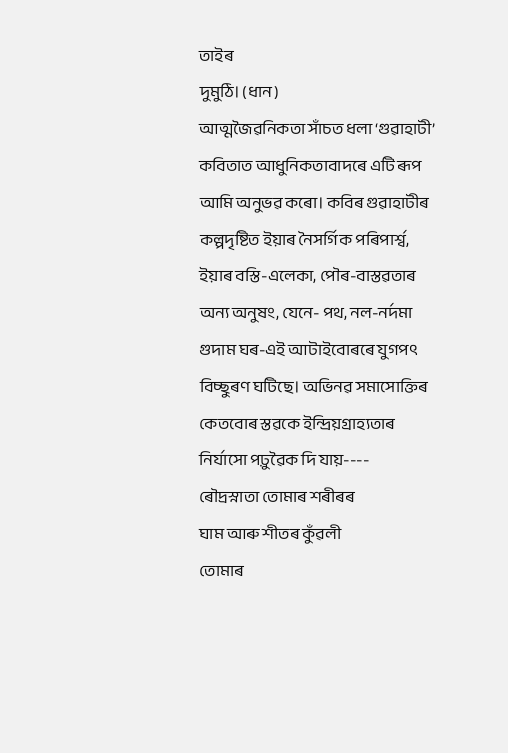তাইৰ
দুমুঠি। (ধান)
আত্মজৈৱনিকতা সাঁচত ধলা ‘গুৱাহাটী’ কবিতাত আধুনিকতাবাদৰে এটি ৰূপ আমি অনুভৱ কৰো। কবিৰ গুৱাহাটীৰ কল্পদৃষ্টিত ইয়াৰ নৈসৰ্গিক পৰিপাৰ্শ্ব, ইয়াৰ বস্তি-এলেকা, পৌৰ-বাস্তৱতাৰ অন্য অনুষং, যেনে- পথ, নল-নৰ্দমা গুদাম ঘৰ-এই আটাইবোৰৰে যুগপৎ বিচ্ছুৰণ ঘটিছে। অভিনৱ সমাসোক্তিৰ কেতবোৰ স্তৱকে ইন্দ্ৰিয়গ্রাহ্যতাৰ নিৰ্যাসো পঢ়ুৱৈক দি যায়----
ৰৌদ্ৰস্নাতা তোমাৰ শৰীৰৰ
ঘাম আৰু শীতৰ কুঁৱলী
তোমাৰ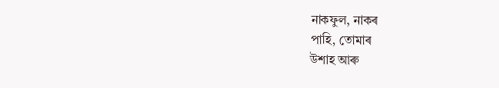নাকফুল, নাকৰ
পাহি, তোমাৰ
উশাহ আৰু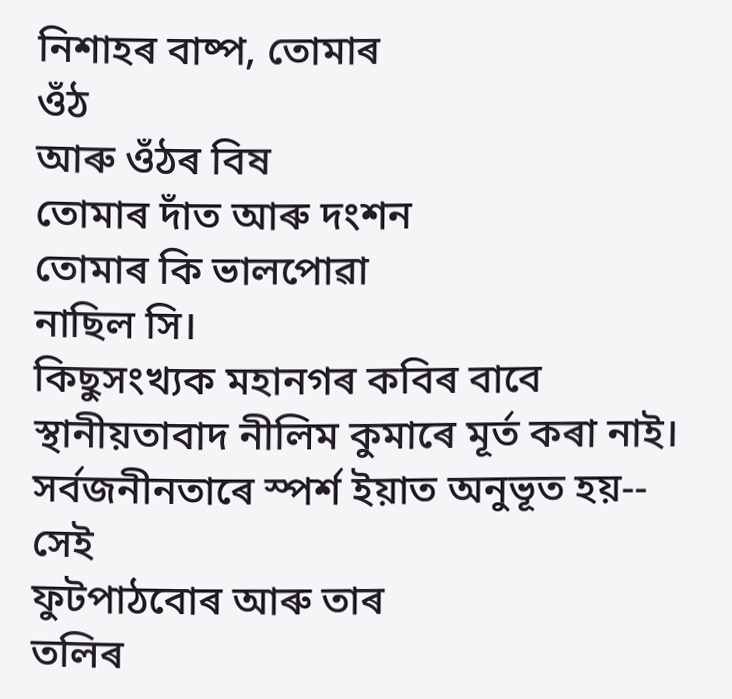নিশাহৰ বাষ্প, তোমাৰ
ওঁঠ
আৰু ওঁঠৰ বিষ
তোমাৰ দাঁত আৰু দংশন
তোমাৰ কি ভালপোৱা
নাছিল সি।
কিছুসংখ্যক মহানগৰ কবিৰ বাবে স্থানীয়তাবাদ নীলিম কুমাৰে মূৰ্ত কৰা নাই। সৰ্বজনীনতাৰে স্পৰ্শ ইয়াত অনুভূত হয়--
সেই
ফুটপাঠবোৰ আৰু তাৰ
তলিৰ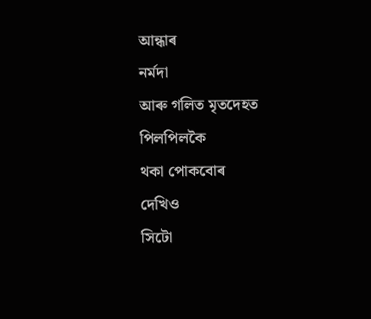আন্ধাৰ
নৰ্মদা
আৰু গলিত মৃতদেহত
পিলপিলকৈ
থকা পোকবোৰ
দেখিও
সিটো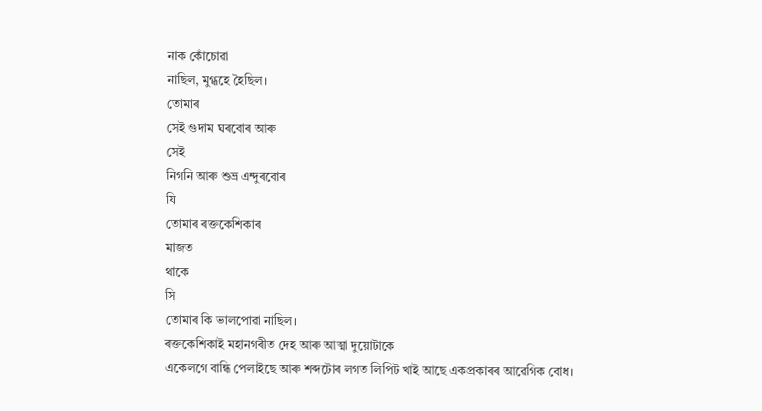নাক কোঁচোৱা
নাছিল, মুগ্ধহে হৈছিল।
তোমাৰ
সেই গুদাম ঘৰবোৰ আৰু
সেই
নিগনি আৰু শুভ্ৰ এন্দুৰবোৰ
যি
তোমাৰ ৰক্তকেশিকাৰ
মাজত
থাকে
সি
তোমাৰ কি ভালপোৱা নাছিল।
ৰক্তকেশিকাই মহানগৰীত দেহ আৰু আত্মা দুয়োটাকে
একেলগে বান্ধি পেলাইছে আৰু শব্দটোৰ লগত লিপিট খাই আছে একপ্ৰকাৰৰ আৱেগিক বোধ।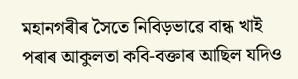মহানগৰীৰ সৈতে নিবিড়ভাৱে বান্ধ খাই পৰাৰ আকুলতা কবি-বক্তাৰ আছিল যদিও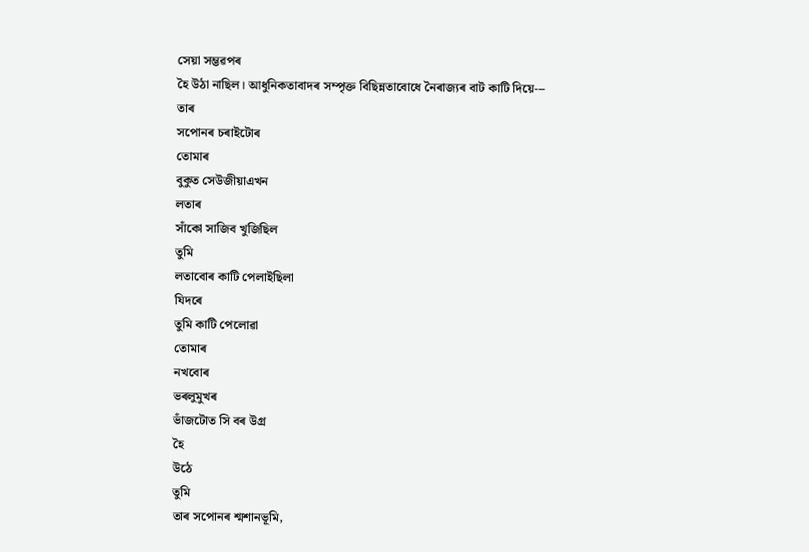সেয়া সম্ভৱপৰ
হৈ উঠা নাছিল। আধুনিকতাবাদৰ সম্পৃক্ত বিছিন্নতাবোধে নৈৰাজ্যৰ বাট কাটি দিয়ে---
তাৰ
সপোনৰ চৰাইটোৰ
তোমাৰ
বুকুত সেউজীয়াএখন
লতাৰ
সাঁকো সাজিব খুজিছিল
তুমি
লতাবোৰ কাটি পেলাইছিলা
যিদৰে
তুমি কাটি পেলোৱা
তোমাৰ
নখবোৰ
ভৰলুমুখৰ
ভাঁজটোত সি বৰ উগ্ৰ
হৈ
উঠে
তুমি
তাৰ সপোনৰ শ্মশানভূমি,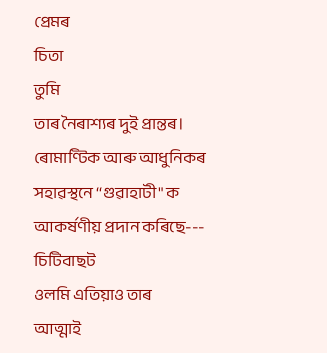প্ৰেমৰ
চিতা
তুমি
তাৰ নৈৰাশ্যৰ দুই প্ৰান্তৰ।
ৰোমাণ্টিক আৰু আধুনিকৰ সহাৱস্থনে ‘‘গুৱাহাটী" ক আকৰ্ষণীয় প্ৰদান কৰিছে---
চিটিবাছট
ওলমি এতিয়াও তাৰ
আত্মাই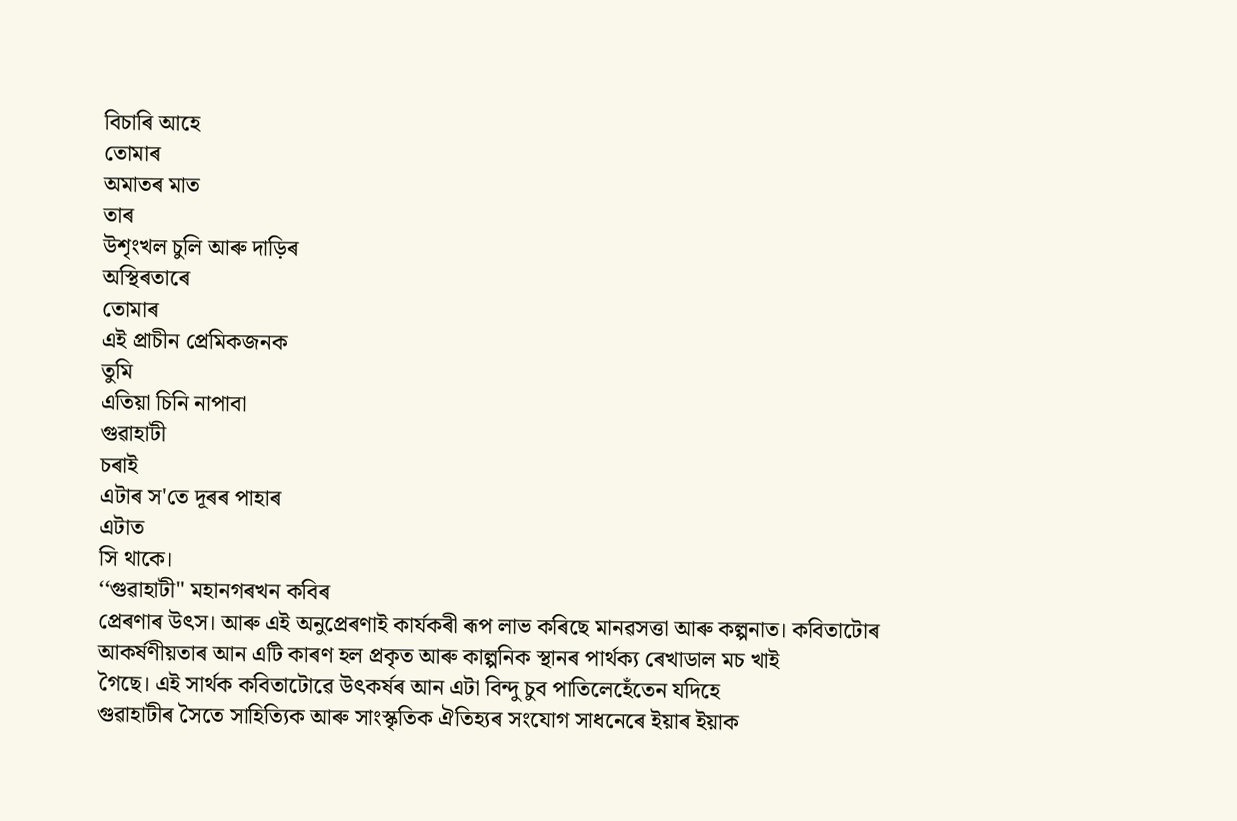বিচাৰি আহে
তোমাৰ
অমাতৰ মাত
তাৰ
উশৃংখল চুলি আৰু দাড়িৰ
অস্থিৰতাৰে
তোমাৰ
এই প্ৰাচীন প্ৰেমিকজনক
তুমি
এতিয়া চিনি নাপাবা
গুৱাহাটী
চৰাই
এটাৰ স'তে দূৰৰ পাহাৰ
এটাত
সি থাকে।
‘‘গুৱাহাটী" মহানগৰখন কবিৰ
প্ৰেৰণাৰ উৎস। আৰু এই অনুপ্ৰেৰণাই কাৰ্যকৰী ৰূপ লাভ কৰিছে মানৱসত্তা আৰু কল্পনাত। কবিতাটোৰ
আকর্ষণীয়তাৰ আন এটি কাৰণ হল প্ৰকৃত আৰু কাল্পনিক স্থানৰ পাৰ্থক্য ৰেখাডাল মচ খাই
গৈছে। এই সাৰ্থক কবিতাটোৱে উৎকৰ্ষৰ আন এটা বিন্দু চুব পাতিলেহেঁতেন যদিহে
গুৱাহাটীৰ সৈতে সাহিত্যিক আৰু সাংস্কৃতিক ঐতিহ্যৰ সংযোগ সাধনেৰে ইয়াৰ ইয়াক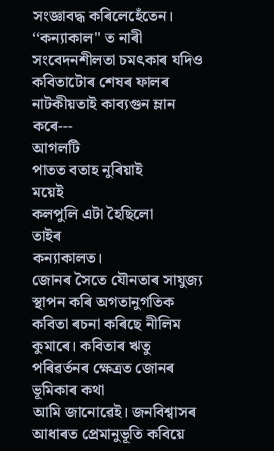সংজ্ঞাবদ্ধ কৰিলেহেঁতেন।
‘‘কন্যাকাল" ত নাৰী
সংবেদনশীলতা চমৎকাৰ যদিও কবিতাটোৰ শেষৰ ফালৰ নাটকীয়তাই কাব্যগুন ম্লান কৰে---
আগলটি
পাতত বতাহ নুৰিয়াই
ময়েই
কলপুলি এটা হৈছিলো
তাইৰ
কন্যাকালত।
জোনৰ সৈতে যৌনতাৰ সাযুজ্য স্থাপন কৰি অগতানুগতিক
কবিতা ৰচনা কৰিছে নীলিম কুমাৰে। কবিতাৰ ঋতু পৰিৱৰ্তনৰ ক্ষেত্ৰত জোনৰ ভূমিকাৰ কথা
আমি জানোৱেই। জনবিশ্বাসৰ আধাৰত প্ৰেমানুভূতি কবিয়ে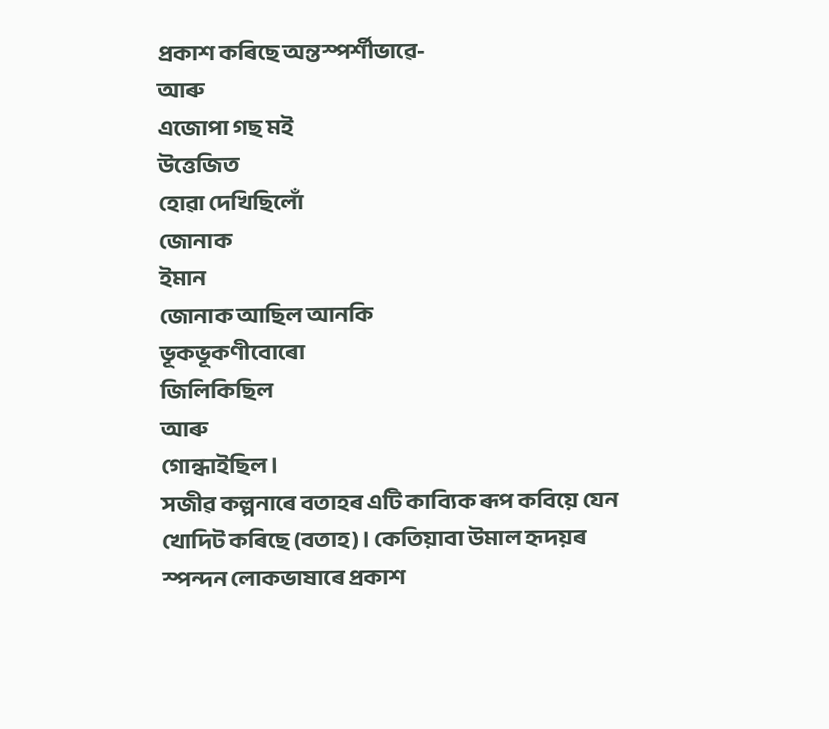প্ৰকাশ কৰিছে অন্তস্পর্শীভাৱে-
আৰু
এজোপা গছ মই
উত্তেজিত
হোৱা দেখিছিলোঁ
জোনাক
ইমান
জোনাক আছিল আনকি
ভূকভূকণীবোৰো
জিলিকিছিল
আৰু
গোন্ধাইছিল।
সজীৱ কল্পনাৰে বতাহৰ এটি কাব্যিক ৰূপ কবিয়ে যেন
খোদিট কৰিছে (বতাহ)। কেতিয়াবা উমাল হৃদয়ৰ
স্পন্দন লোকভাষাৰে প্ৰকাশ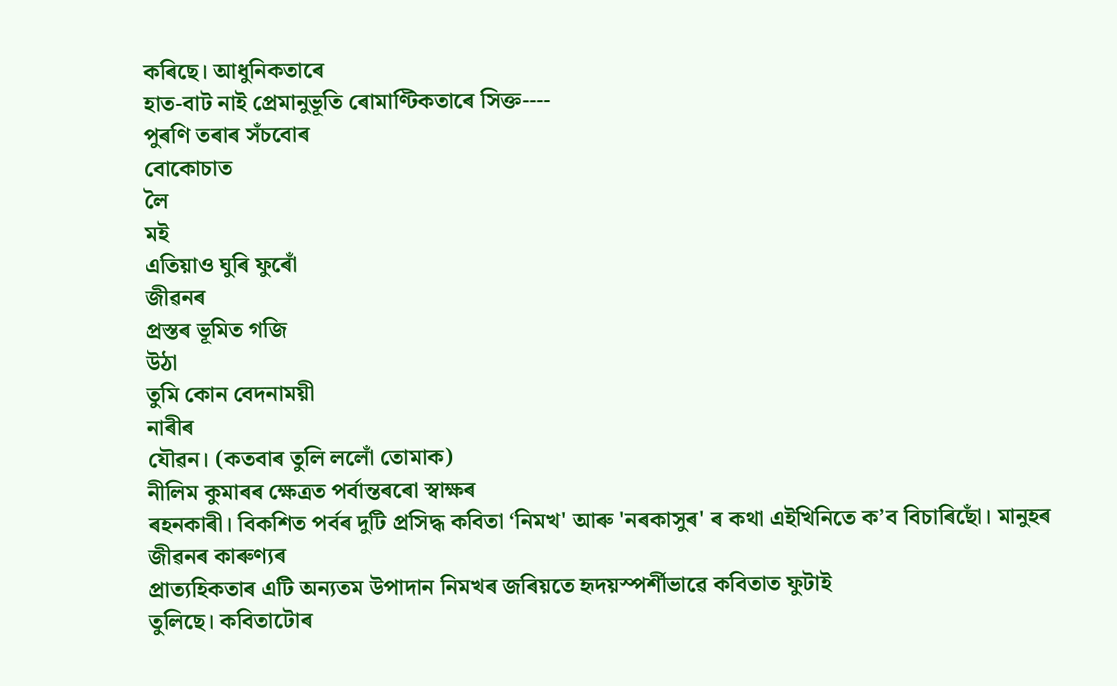কৰিছে। আধুনিকতাৰে
হাত-বাট নাই প্ৰেমানুভূতি ৰোমাণ্টিকতাৰে সিক্ত----
পুৰণি তৰাৰ সঁচবোৰ
বোকোচাত
লৈ
মই
এতিয়াও ঘুৰি ফুৰোঁ
জীৱনৰ
প্ৰস্তৰ ভূমিত গজি
উঠা
তুমি কোন বেদনাময়ী
নাৰীৰ
যৌৱন। (কতবাৰ তুলি ললোঁ তোমাক)
নীলিম কুমাৰৰ ক্ষেত্ৰত পৰ্বান্তৰৰো স্বাক্ষৰ
ৰহনকাৰী। বিকশিত পৰ্বৰ দুটি প্ৰসিদ্ধ কবিতা ‘নিমখ' আৰু 'নৰকাসুৰ' ৰ কথা এইখিনিতে ক’ব বিচাৰিছোঁ। মানুহৰ জীৱনৰ কাৰুণ্যৰ
প্ৰাত্যহিকতাৰ এটি অন্যতম উপাদান নিমখৰ জৰিয়তে হৃদয়স্পৰ্শীভাৱে কবিতাত ফুটাই
তুলিছে। কবিতাটোৰ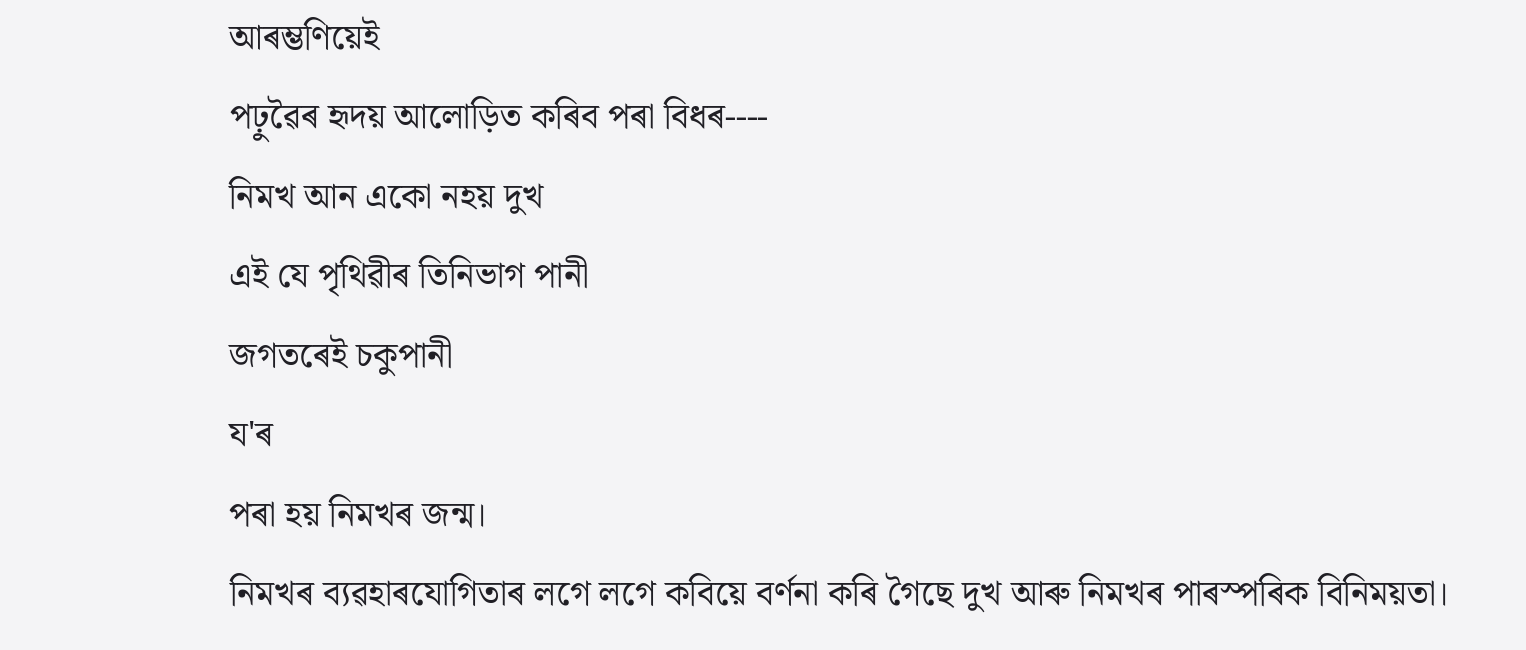আৰম্ভণিয়েই
পঢ়ুৱৈৰ হৃদয় আলোড়িত কৰিব পৰা বিধৰ----
নিমখ আন একো নহয় দুখ
এই যে পৃথিৱীৰ তিনিভাগ পানী
জগতৰেই চকুপানী
য'ৰ
পৰা হয় নিমখৰ জন্ম।
নিমখৰ ব্যৱহাৰযোগিতাৰ লগে লগে কবিয়ে বৰ্ণনা কৰি গৈছে দুখ আৰু নিমখৰ পাৰস্পৰিক বিনিময়তা।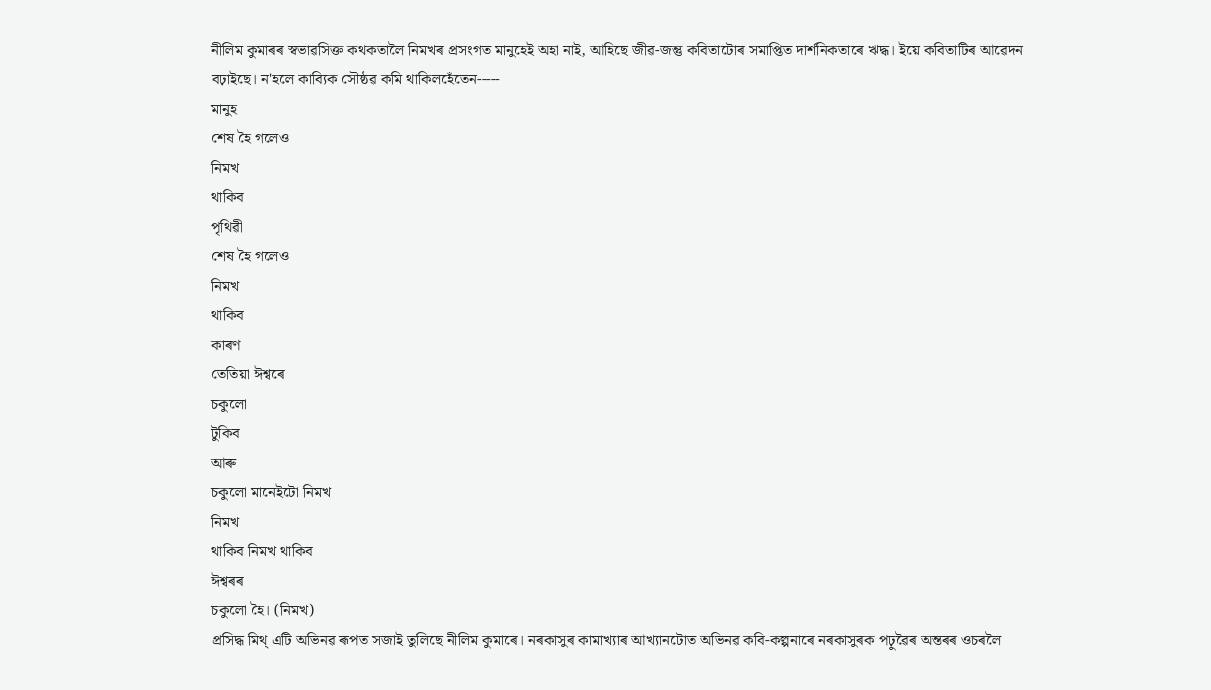নীলিম কুমাৰৰ স্বভাৱসিক্ত কথকতালৈ নিমখৰ প্ৰসংগত মানুহেই অহা নাই, আহিছে জীৱ-জন্তু কবিতাটোৰ সমাপ্তিত দাৰ্শনিকতাৰে ঋদ্ধ। ইয়ে কবিতাটিৰ আৱেদন বঢ়াইছে। ন'হলে কাব্যিক সৌষ্ঠৱ কমি থাকিলহেঁতেন-----
মানুহ
শেষ হৈ গলেও
নিমখ
থাকিব
পৃথিৱী
শেষ হৈ গলেও
নিমখ
থাকিব
কাৰণ
তেতিয়া ঈশ্বৰে
চকুলো
টুকিব
আৰু
চকুলো মানেইটো নিমখ
নিমখ
থাকিব নিমখ থাকিব
ঈশ্বৰৰ
চকুলো হৈ। (নিমখ)
প্ৰসিদ্ধ মিথ্ এটি অভিনৱ ৰূপত সজাই তুলিছে নীলিম কুমাৰে। নৰকাসুৰ কামাখ্যাৰ আখ্যানটোত অভিনৱ কবি-কল্পনাৰে নৰকাসুৰক পঢ়ুৱৈৰ অন্তৰৰ ওচৰলৈ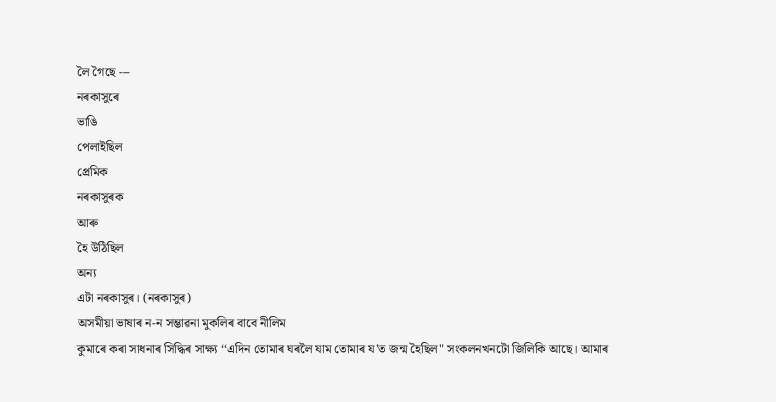লৈ গৈছে ---
নৰকাসুৰে
ভাঙি
পেলাইছিল
প্ৰেমিক
নৰকাসুৰক
আৰু
হৈ উঠিছিল
অন্য
এটা নৰকাসুৰ। (নৰকাসুৰ)
অসমীয়া ভাষাৰ ন-ন সম্ভাৱনা মুকলিৰ বাবে নীলিম
কুমাৰে কৰা সাধনাৰ সিদ্ধিৰ সাক্ষ্য ‘‘এদিন তোমাৰ ঘৰলৈ যাম তোমাৰ য'ত জন্ম হৈছিল" সংকলনখনটো জিলিকি আছে। আমাৰ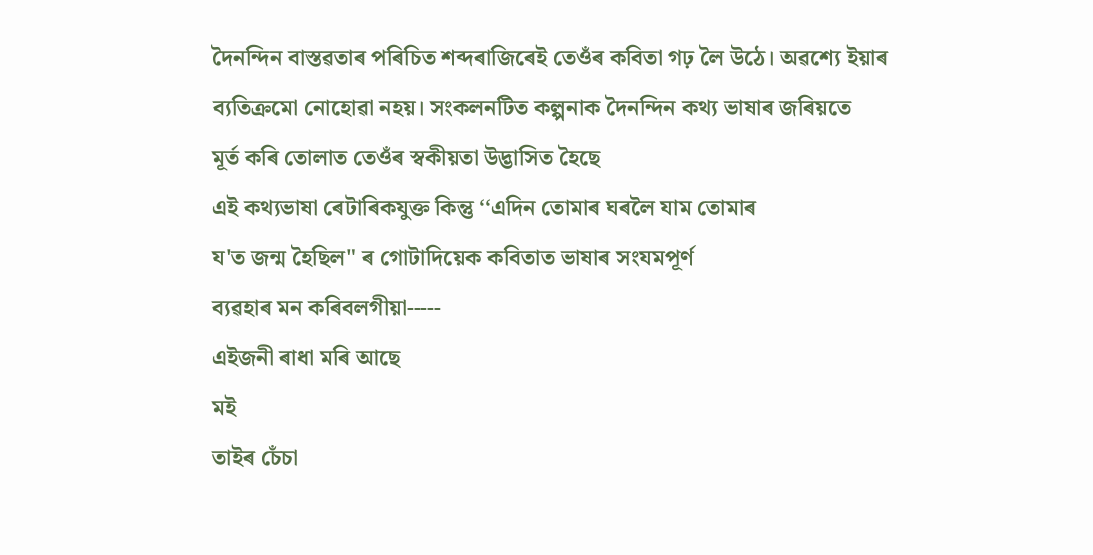দৈনন্দিন বাস্তৱতাৰ পৰিচিত শব্দৰাজিৰেই তেওঁৰ কবিতা গঢ় লৈ উঠে। অৱশ্যে ইয়াৰ
ব্যতিক্ৰমো নোহোৱা নহয়। সংকলনটিত কল্পনাক দৈনন্দিন কথ্য ভাষাৰ জৰিয়তে
মূৰ্ত কৰি তোলাত তেওঁৰ স্বকীয়তা উদ্ভাসিত হৈছে
এই কথ্যভাষা ৰেটাৰিকযুক্ত কিন্তু ‘‘এদিন তোমাৰ ঘৰলৈ যাম তোমাৰ
য'ত জন্ম হৈছিল" ৰ গোটাদিয়েক কবিতাত ভাষাৰ সংযমপূৰ্ণ
ব্যৱহাৰ মন কৰিবলগীয়া-----
এইজনী ৰাধা মৰি আছে
মই
তাইৰ চেঁচা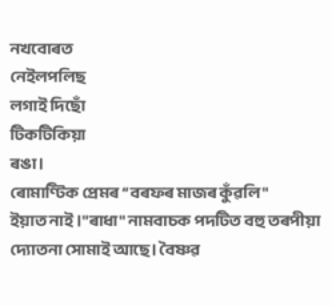নখবোৰত
নেইলপলিছ
লগাই দিছোঁ
টিকটিকিয়া
ৰঙা।
ৰোমাণ্টিক প্ৰেমৰ ‘‘বৰফৰ মাজৰ কুঁৱলি"
ইয়াত নাই ।"ৰাধা" নামবাচক পদটিত বহু তৰপীয়া দ্যোতনা সোমাই আছে। বৈষ্ণৱ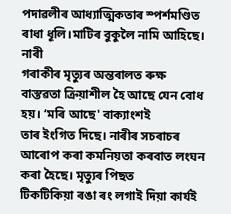পদাৱলীৰ আধ্যাত্মিকতাৰ স্পৰ্শমণ্ডিত ৰাধা ধূলি।মাটিৰ বুকুলৈ নামি আহিছে। নাৰী
গৰাকীৰ মৃত্যুৰ অন্তৰালত ৰুক্ষ বাস্তৱতা ক্ৰিয়াশীল হৈ আছে যেন বোধ হয়। ‘মৰি আছে' বাক্যাংশই
তাৰ ইংগিত দিছে। নাৰীৰ সচৰাচৰ আৰোপ কৰা কমনিয়তা কৰবাত লংঘন কৰা হৈছে। মৃত্যুৰ পিছত
টিকটিকিয়া ৰঙা ৰং লগাই দিয়া কাৰ্যই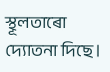স্থূলতাৰো দ্যোতনা দিছে।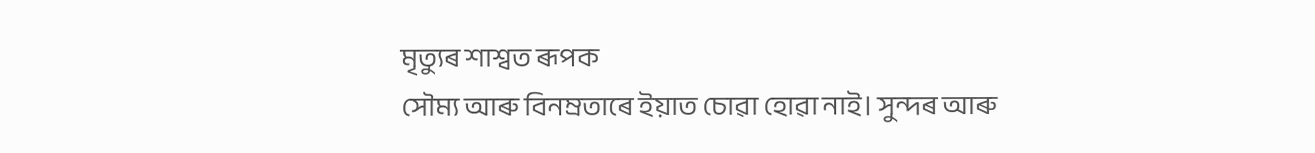মৃত্যুৰ শাশ্বত ৰূপক
সৌম্য আৰু বিনম্ৰতাৰে ইয়াত চোৱা হোৱা নাই। সুন্দৰ আৰু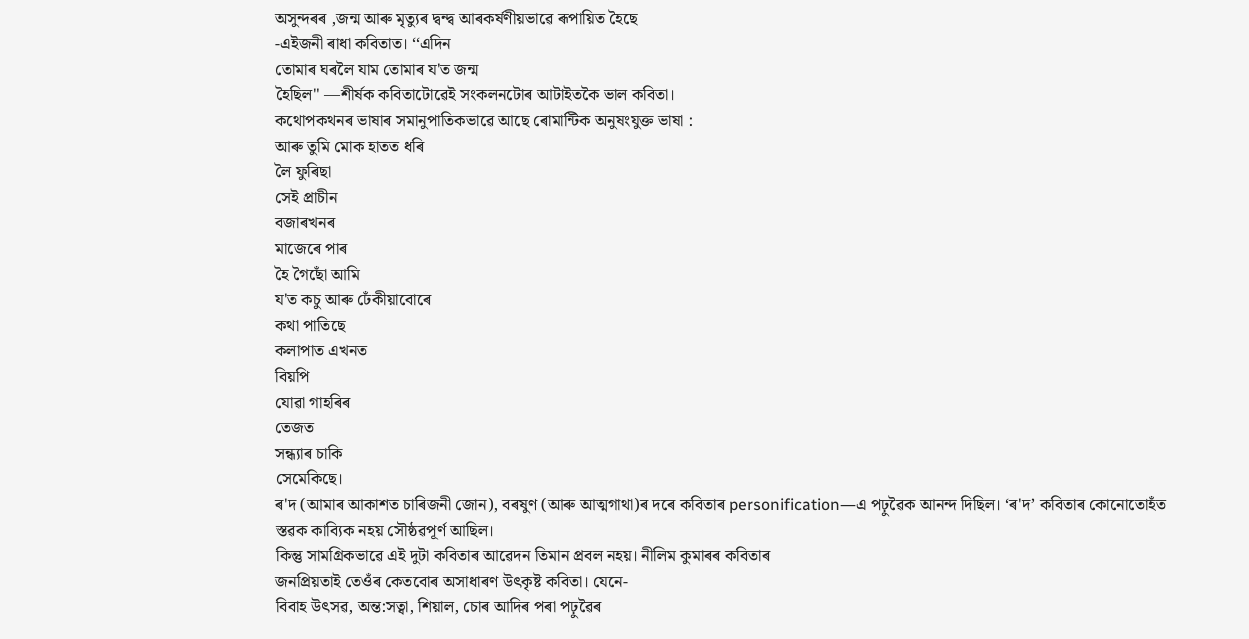অসুন্দৰৰ ,জন্ম আৰু মৃত্যুৰ দ্বন্দ্ব আৰকর্ষণীয়ভাৱে ৰূপায়িত হৈছে
-এইজনী ৰাধা কবিতাত। ‘‘এদিন
তোমাৰ ঘৰলৈ যাম তোমাৰ য'ত জন্ম
হৈছিল" ―শীৰ্ষক কবিতাটোৱেই সংকলনটোৰ আটাইতকৈ ভাল কবিতা।
কথোপকথনৰ ভাষাৰ সমানুপাতিকভাৱে আছে ৰোমান্টিক অনুষংযুক্ত ভাষা :
আৰু তুমি মোক হাতত ধৰি
লৈ ফুৰিছা
সেই প্ৰাচীন
বজাৰখনৰ
মাজেৰে পাৰ
হৈ গৈছোঁ আমি
য'ত কচু আৰু ঢেঁকীয়াবোৰে
কথা পাতিছে
কলাপাত এখনত
বিয়পি
যোৱা গাহৰিৰ
তেজত
সন্ধ্যাৰ চাকি
সেমেকিছে।
ৰ'দ (আমাৰ আকাশত চাৰিজনী জোন), বৰষুণ (আৰু আত্মগাথা)ৰ দৰে কবিতাৰ personification―এ পঢ়ুৱৈক আনন্দ দিছিল। ‘ৰ'দ’ কবিতাৰ কোনোতোহঁত স্তৱক কাব্যিক নহয় সৌষ্ঠৱপূৰ্ণ আছিল।
কিন্তু সামগ্ৰিকভাৱে এই দুটা কবিতাৰ আৱেদন তিমান প্ৰবল নহয়। নীলিম কুমাৰৰ কবিতাৰ
জনপ্ৰিয়তাই তেওঁৰ কেতবোৰ অসাধাৰণ উৎকৃষ্ট কবিতা। যেনে-
বিবাহ উৎসৱ, অন্ত:সত্বা, শিয়াল, চোৰ আদিৰ পৰা পঢ়ুৱৈৰ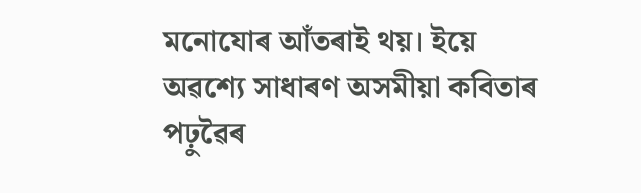মনোযোৰ আঁতৰাই থয়। ইয়ে
অৱশ্যে সাধাৰণ অসমীয়া কবিতাৰ পঢ়ুৱৈৰ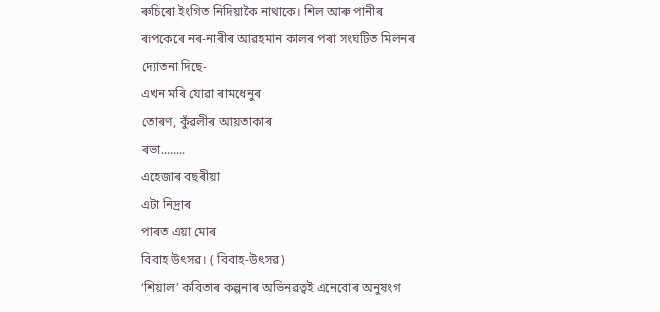ৰুচিৰো ইংগিত নিদিয়াকৈ নাথাকে। শিল আৰু পানীৰ
ৰূপকেৰে নৰ-নাৰীৰ আৱহমান কালৰ পৰা সংঘটিত মিলনৰ দ্যোতনা দিছে-
এখন মৰি যোৱা ৰামধেনুৰ
তোৰণ, কুঁৱলীৰ আয়তাকাৰ
ৰভা........
এহেজাৰ বছৰীয়া
এটা নিদ্ৰাৰ
পাৰত এয়া মোৰ
বিবাহ উৎসৱ। ( বিবাহ-উৎসৱ)
‘শিয়াল’ কবিতাৰ কল্পনাৰ অভিনৱত্বই এনেবোৰ অনুষংগ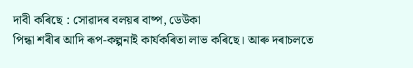দাবী কৰিছে : সোৱাদৰ বলয়ৰ বাষ্প, ডেউকা
পিন্ধা শৰীৰ আদি ৰূপ-কল্পনাই কার্যকৰিতা লাভ কৰিছে। আৰু দৰাচলতে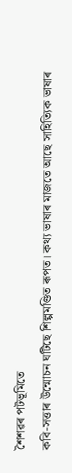শৈশৱৰ পটভূমিতে
কবি-সত্তাৰ উন্মোচন ঘটিছে শিল্পমণ্ডিত ৰূপত। কথ্য ভাষাৰ মাজতে আছে সাহিত্যিক ভাষাৰ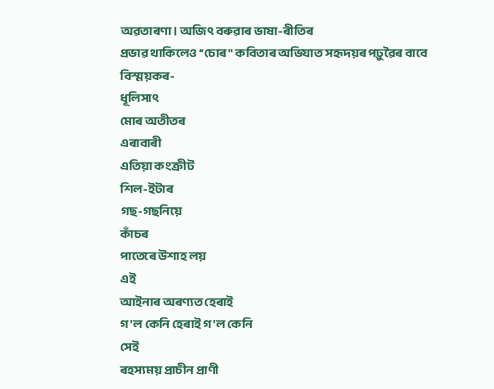অৱতাৰণা। অজিৎ বৰুৱাৰ ভাষা-ৰীতিৰ
প্ৰভাৱ থাকিলেও ‘‘চোৰ" কবিতাৰ অভিযাত সহৃদয়ৰ পঢ়ুৱৈৰ বাবে বিস্ময়কৰ-
ধূলিসাৎ
মোৰ অতীতৰ
এৰাবাৰী
এতিয়া কংক্ৰীট
শিল-ইটাৰ
গছ-গছনিয়ে
কাঁচৰ
পাতেৰে উশাহ লয়
এই
আইনাৰ অৰণ্যত হেৰাই
গ'ল কেনি হেৰাই গ'ল কেনি
সেই
ৰহস্যময় প্ৰাচীন প্ৰাণী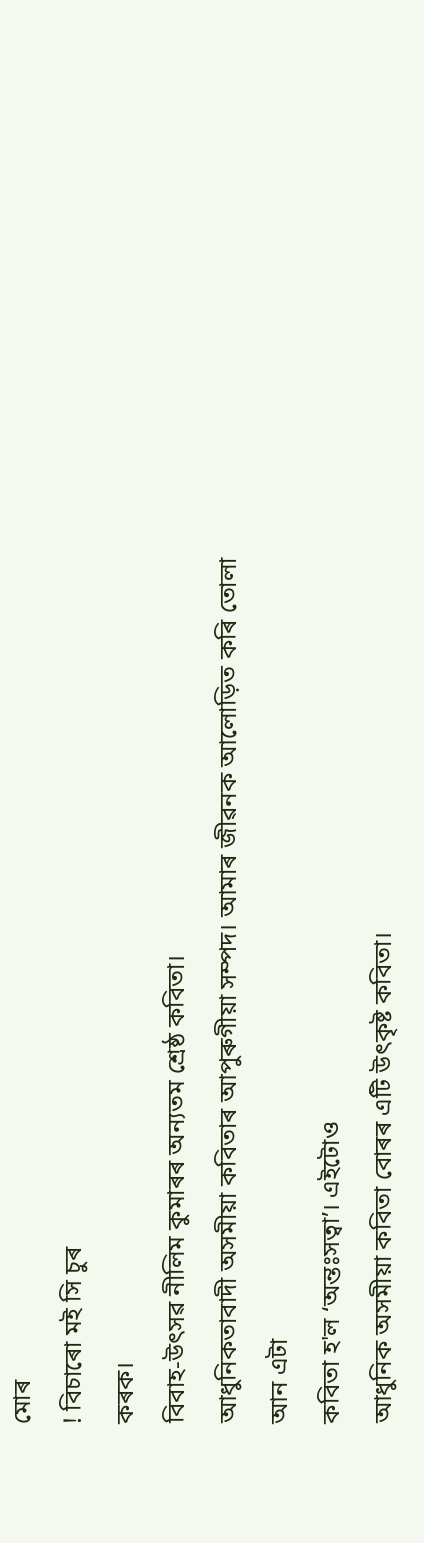মোৰ
! বিচাৰো মই সি চুৰ
কৰক।
বিবাহ-উৎসৱ নীলিম কুমাৰৰ অন্যতম শ্ৰেষ্ঠ কবিতা।
আধুনিকতাবাদী অসমীয়া কবিতাৰ আপুৰুগীয়া সম্পদ। আমাৰ জীৱনক আলোড়িত কৰি তোলা আন এটা
কবিতা হ'ল ‘অন্তঃসত্বা’। এইটোও
আধুনিক অসমীয়া কবিতা বোৰৰ এটি উৎকৃষ্ট কবিতা।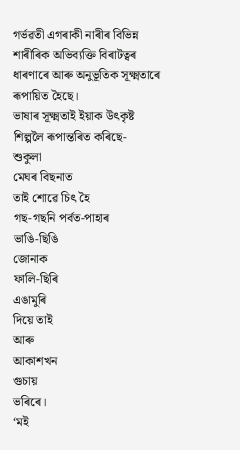গৰ্ভৱতী এগৰাকী নাৰীৰ বিভিন্ন
শাৰীৰিক অভিব্যক্তি বিৰাটত্বৰ ধাৰণাৰে আৰু অনুভূতিক সূক্ষ্মতাৰে ৰূপায়িত হৈছে।
ভাষাৰ সূক্ষ্মতাই ইয়াক উৎকৃষ্ট শিল্পলৈ ৰূপান্তৰিত কৰিছে-
শুকুলা
মেঘৰ বিছনাত
তাই শোৱে চিৎ হৈ
গছ-গছনি পৰ্বত-পাহাৰ
ভাঙি-ছিঙি
জোনাক
ফালি-ছিৰি
এঙামুৰি
দিয়ে তাই
আৰু
আকাশখন
গুচায়
ভৰিৰে।
‘মই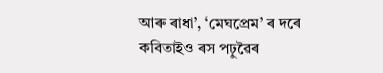আৰু ৰাধা’, ‘মেঘপ্ৰেম’ ৰ দৰে কবিতাইও ৰস পঢ়ুৱৈৰ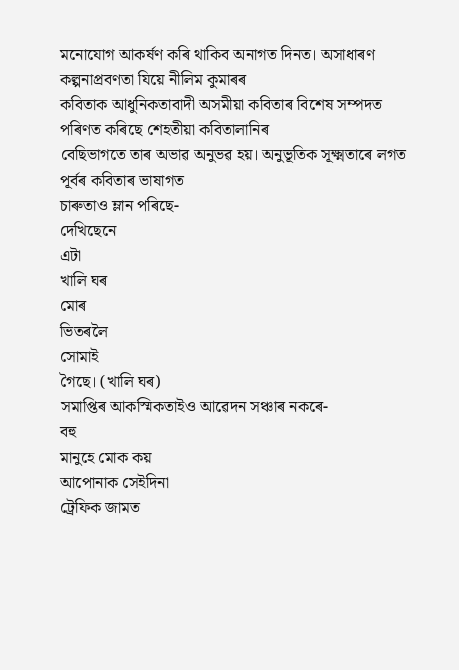মনোযোগ আকৰ্ষণ কৰি থাকিব অনাগত দিনত। অসাধাৰণ কল্পনাপ্ৰবণতা যিয়ে নীলিম কুমাৰৰ
কবিতাক আধুনিকতাবাদী অসমীয়া কবিতাৰ বিশেষ সম্পদত পৰিণত কৰিছে শেহতীয়া কবিতালানিৰ
বেছিভাগতে তাৰ অভাৱ অনুভৱ হয়। অনুভূতিক সূক্ষ্মতাৰে লগত পূৰ্বৰ কবিতাৰ ভাষাগত
চাৰুতাও ম্লান পৰিছে-
দেখিছেনে
এটা
খালি ঘৰ
মোৰ
ভিতৰলৈ
সোমাই
গৈছে। (খালি ঘৰ)
সমাপ্তিৰ আকস্মিকতাইও আৱেদন সঞ্চাৰ নকৰে-
বহু
মানুহে মোক কয়
আপোনাক সেইদিনা
ট্ৰেফিক জামত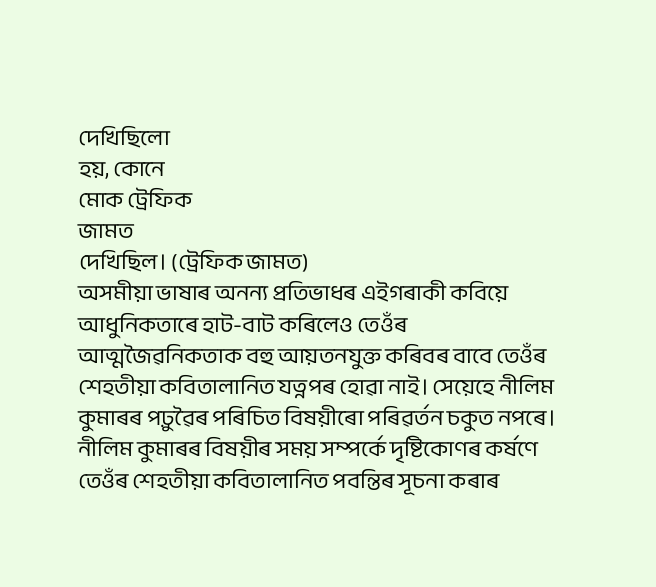দেখিছিলো
হয়, কোনে
মোক ট্ৰেফিক
জামত
দেখিছিল। (ট্ৰেফিক জামত)
অসমীয়া ভাষাৰ অনন্য প্ৰতিভাধৰ এইগৰাকী কবিয়ে আধুনিকতাৰে হাট-বাট কৰিলেও তেওঁৰ আত্মজৈৱনিকতাক বহু আয়তনযুক্ত কৰিবৰ বাবে তেওঁৰ শেহতীয়া কবিতালানিত যত্নপৰ হোৱা নাই। সেয়েহে নীলিম কুমাৰৰ পঢ়ুৱৈৰ পৰিচিত বিষয়ীৰো পৰিৱৰ্তন চকুত নপৰে। নীলিম কুমাৰৰ বিষয়ীৰ সময় সম্পৰ্কে দৃষ্টিকোণৰ কৰ্ষণে তেওঁৰ শেহতীয়া কবিতালানিত পবন্তিৰ সূচনা কৰাৰ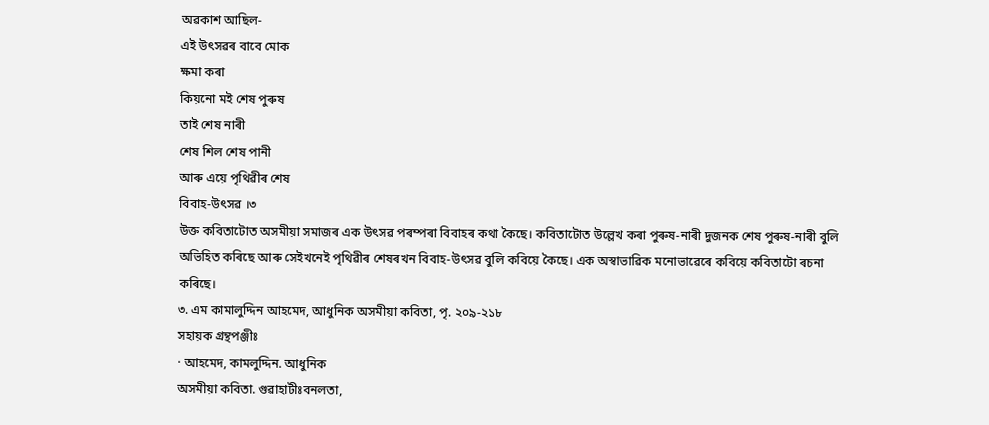অৱকাশ আছিল-
এই উৎসৱৰ বাবে মোক
ক্ষমা কৰা
কিয়নো মই শেষ পুৰুষ
তাই শেষ নাৰী
শেষ শিল শেষ পানী
আৰু এয়ে পৃথিৱীৰ শেষ
বিবাহ-উৎসৱ ।৩
উক্ত কবিতাটোত অসমীয়া সমাজৰ এক উৎসৱ পৰম্পৰা বিবাহৰ কথা কৈছে। কবিতাটোত উল্লেখ কৰা পুৰুষ-নাৰী দুজনক শেষ পুৰুষ-নাৰী বুলি অভিহিত কৰিছে আৰু সেইখনেই পৃথিৱীৰ শেষৰখন বিবাহ-উৎসৱ বুলি কবিয়ে কৈছে। এক অস্বাভাৱিক মনোভাৱেৰে কবিয়ে কবিতাটো ৰচনা কৰিছে।
৩. এম কামালুদ্দিন আহমেদ, আধুনিক অসমীয়া কবিতা, পৃ. ২০৯-২১৮
সহায়ক গ্ৰন্থপঞ্জীঃ
· আহমেদ, কামলুদ্দিন. আধুনিক
অসমীয়া কবিতা. গুৱাহাটীঃবনলতা,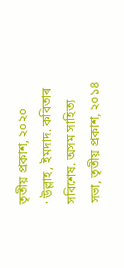তৃতীয় প্ৰকাশ, ২০২০
· উল্লাহ, ইমদাদ. কবিতাৰ
সবিশেষ. অসম সাহিত্য সভা, তৃতীয় প্ৰকাশ, ২০১৪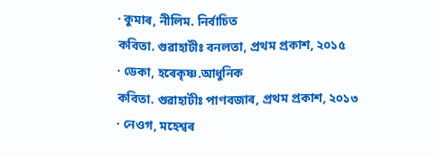· কুমাৰ, নীলিম. নিৰ্বাচিত
কবিতা. গুৱাহাটীঃ বনলতা, প্ৰথম প্ৰকাশ, ২০১৫
· ডেকা, হৰেকৃষ্ণ.আধুনিক
কবিতা. গুৱাহাটীঃ পাণবজাৰ, প্ৰথম প্ৰকাশ, ২০১৩
· নেওগ, মহেশ্বৰ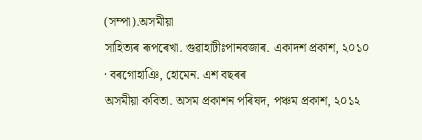(সম্পা).অসমীয়া
সাহিত্যৰ ৰূপৰেখা. গুৱাহাটীঃপানবজাৰ. একাদশ প্ৰকাশ, ২০১০
· বৰগোহাঞি, হোমেন. এশ বছৰৰ
অসমীয়া কবিতা. অসম প্ৰকাশন পৰিষদ, পঞ্চম প্ৰকাশ, ২০১২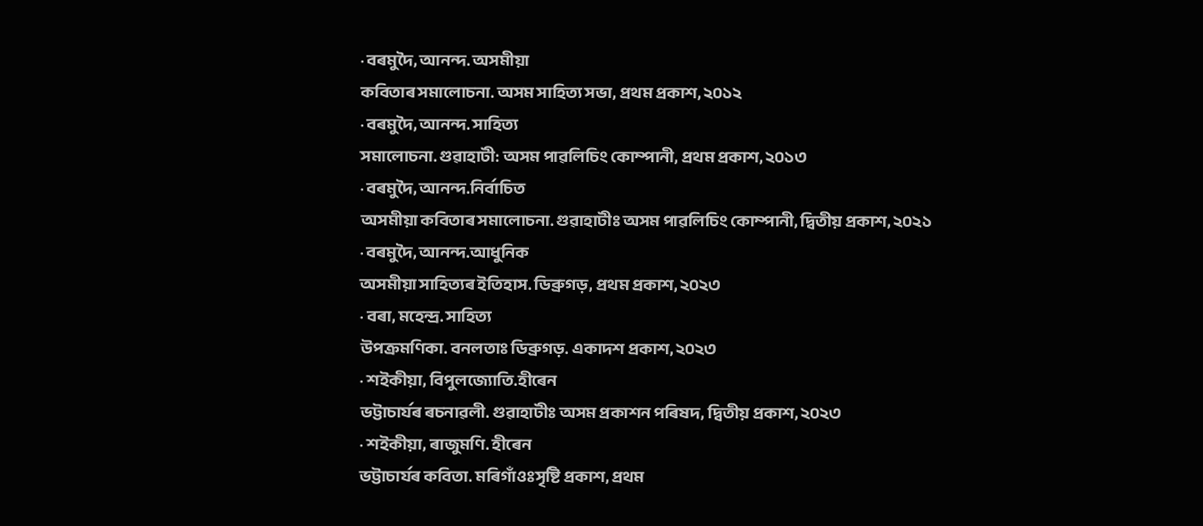· বৰমুদৈ, আনন্দ. অসমীয়া
কবিতাৰ সমালোচনা. অসম সাহিত্য সভা, প্ৰথম প্ৰকাশ, ২০১২
· বৰমুদৈ, আনন্দ. সাহিত্য
সমালোচনা. গুৱাহাটী: অসম পাৱলিচিং কোম্পানী, প্ৰথম প্ৰকাশ, ২০১৩
· বৰমুদৈ, আনন্দ.নিৰ্বাচিত
অসমীয়া কবিতাৰ সমালোচনা. গুৱাহাটীঃ অসম পাৱলিচিং কোম্পানী, দ্বিতীয় প্ৰকাশ, ২০২১
· বৰমুদৈ, আনন্দ.আধুনিক
অসমীয়া সাহিত্যৰ ইতিহাস. ডিব্ৰুগড়, প্ৰথম প্ৰকাশ, ২০২৩
· বৰা, মহেন্দ্ৰ. সাহিত্য
উপক্ৰমণিকা. বনলতাঃ ডিব্ৰুগড়. একাদশ প্ৰকাশ, ২০২৩
· শইকীয়া, বিপুলজ্যোতি.হীৰেন
ভট্টাচাৰ্যৰ ৰচনাৱলী. গুৱাহাটীঃ অসম প্ৰকাশন পৰিষদ, দ্বিতীয় প্ৰকাশ, ২০২৩
· শইকীয়া, ৰাজুমণি. হীৰেন
ভট্টাচাৰ্যৰ কবিতা. মৰিগাঁওঃসৃষ্টি প্ৰকাশ, প্ৰথম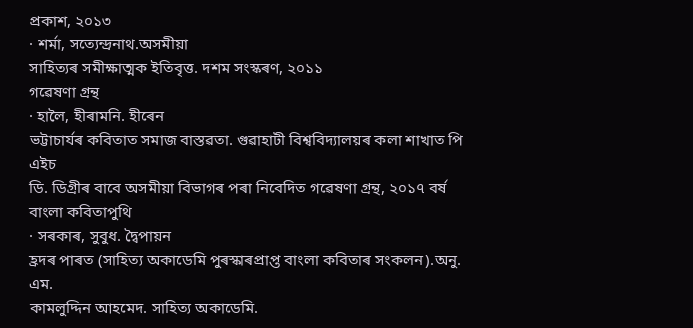প্ৰকাশ, ২০১৩
· শৰ্মা, সত্যেন্দ্ৰনাথ.অসমীয়া
সাহিত্যৰ সমীক্ষাত্মক ইতিবৃত্ত. দশম সংস্কৰণ, ২০১১
গৱেষণা গ্ৰন্থ
· হালৈ, হীৰামনি. হীৰেন
ভট্টাচাৰ্যৰ কবিতাত সমাজ বাস্তৱতা. গুৱাহাটী বিশ্ববিদ্যালয়ৰ কলা শাখাত পি এইচ
ডি. ডিগ্ৰীৰ বাবে অসমীয়া বিভাগৰ পৰা নিবেদিত গৱেষণা গ্ৰন্থ, ২০১৭ বৰ্ষ
বাংলা কবিতাপুথি
· সৰকাৰ, সুবুধ. দ্বৈপায়ন
হ্ৰদৰ পাৰত (সাহিত্য অকাডেমি পুৰস্কাৰপ্ৰাপ্ত বাংলা কবিতাৰ সংকলন).অনু. এম.
কামলুদ্দিন আহমেদ. সাহিত্য অকাডেমি.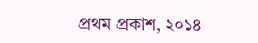প্ৰথম প্ৰকাশ, ২০১৪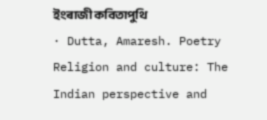ইংৰাজী কবিতাপুথি
· Dutta, Amaresh. Poetry
Religion and culture: The Indian perspective and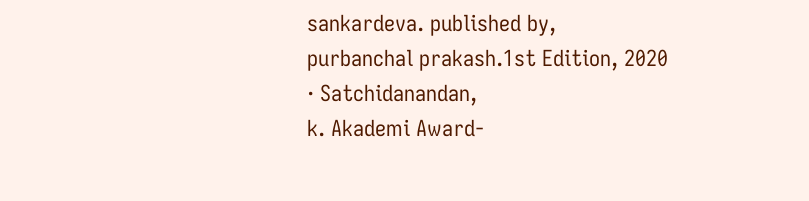sankardeva. published by,
purbanchal prakash.1st Edition, 2020
· Satchidanandan,
k. Akademi Award-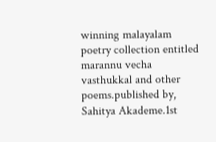winning malayalam poetry collection entitled marannu vecha
vasthukkal and other poems.published by, Sahitya Akademe.1st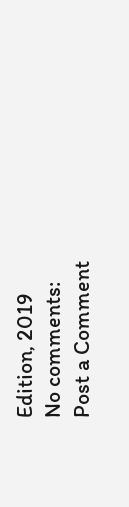Edition, 2019
No comments:
Post a Comment